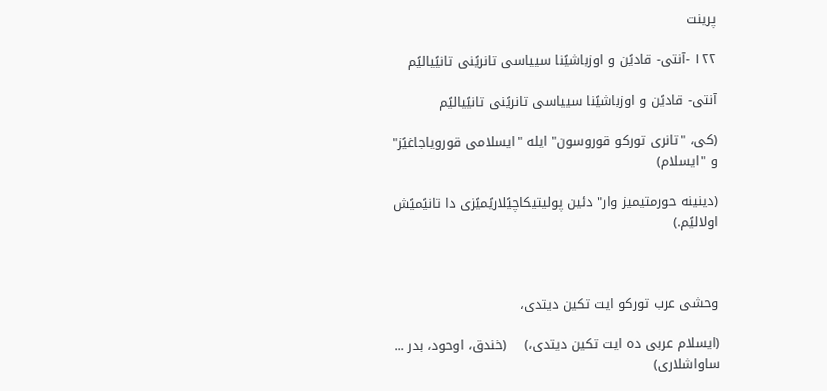پرینت

۱۲۲ -آنتی- قاديًن و اوزباشيًنا سيياسی تانريًنی تانيًياليًم

آنتی- قاديًن و اوزباشيًنا سيياسی تانريًنی تانيًياليًم

(کی، "تانری تورکو قوروسون" ايله "ايسلامی قوروياجاغيًز" و "ايسلام)

(دينینه حورمتيميز وار" دئين پوليتيکاچيًلاريًميًزی دا تانيًميًش اولاليًم.)



وحشی عرب تورکو ايت تکين ديتدی،

(ايسلام عربی ده ايت تکين ديتدی،)    (خندق، اوحود، بدر ... ساواشلاری)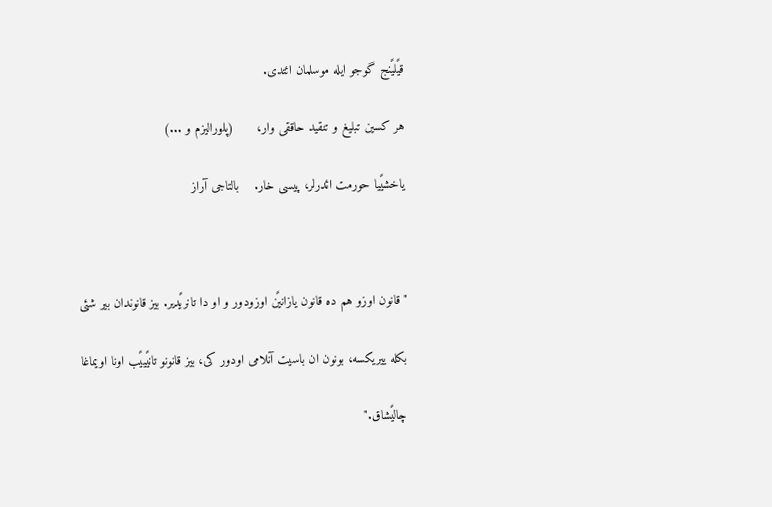قيًليًنج گوجو ايله موسلمان ائتدی.

هر کسين تبليغ و تنقيد حاققی وار،      (پلوراليزم و ...)

ياخشیًيا حورمت ائدرلر، پيسی خار.    بالتاجی آراز



"قانون اوزو هم ده قانون يازانيًن اوزودور و او دا تانريًدير. بيز قانوندان بير شئی

بکله ييريکسه، بونون ان باسيت آنلامی اودور کی، بيز قانونو تانيًييًب اونا اويماغا

چاليًشاق."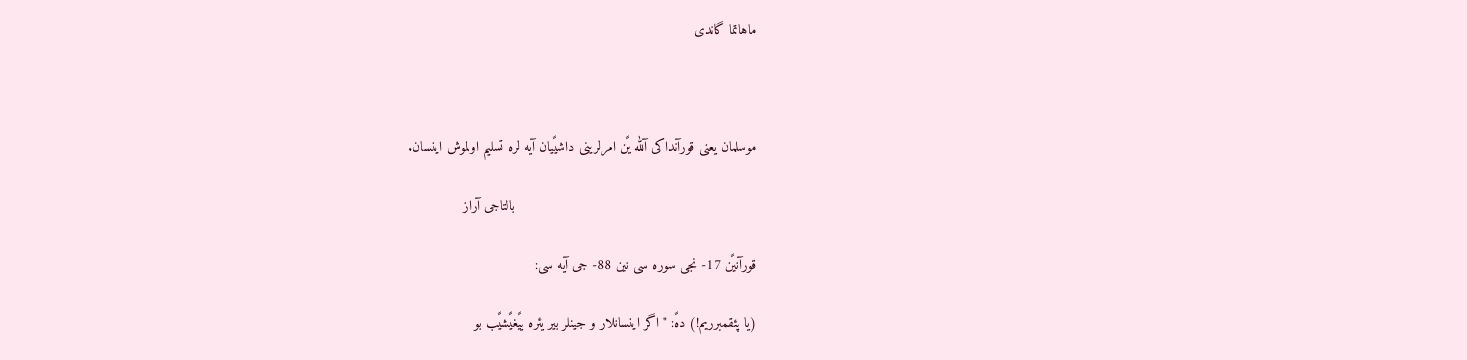ماهاتما گاندی



موسلمان يعنی قورآنداکی آلله يًن امرلرينی داشيًيان آيه لره تسليم اولموش اينسان.

                                                           بالتاجی آراز

قورآنيًن 17- نجی سوره سی نين 88- جی آيه سی:

(يا پئقمبرريم!) دهً: "اگر اينسانلار و جينلر بير يئره ييًغيًشيًب بو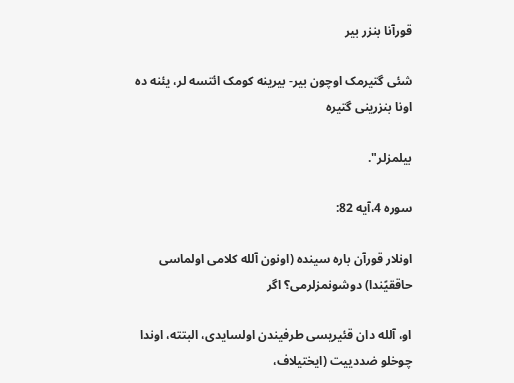قورآنا بنزر بير

شئی گتيرمک اوچون بير- بيرينه کومک ائتسه لر، يئنه ده اونا بنزرينی گتيره

بيلمزلر".

سوره 4،آيه 82:

اونلار قورآن باره سينده (اونون آلله کلامی اولماسی حاققيًندا) دوشونمزلرمی؟ اگر

او، آلله دان قئيريسی طرفيندن اولسايدی، البتته، اوندا چوخلو ضددييت (ايختيلاف،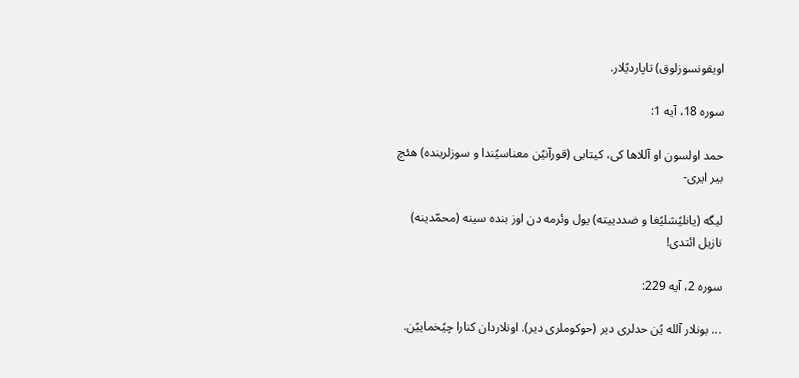اويقونسوزلوق) تاپارديًلار.

سوره 18، آيه 1:

حمد اولسون او آللاها کی، کيتابی (قورآنيًن معناسيًندا و سوزلرينده) هئچ بير ايری-

ليگه (يانليًشليًغا و ضددييته) يول وئرمه دن اوز بنده سينه (محمّدينه) نازيل ائتدی!

سوره 2، آيه 229:

... بونلار آلله يًن حدلری دير (حوکوملری دير). اونلاردان کنارا چيًخماييًن.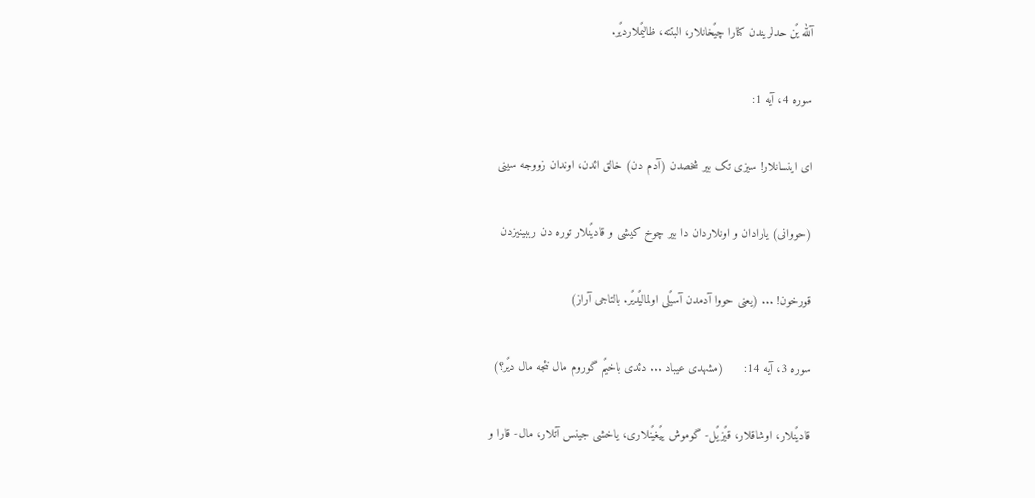آلله يًن حدلريندن کنارا چيًخانلار، البتته، ظاليًملارديًر.

سوره 4، آيه 1:

ای اينسانلار! سيزی تک بير شخصدن (آدم دن) خالق ائدن، اوندان زووجه سينی

(حووانی) يارادان و اونلاردان دا بير چوخ کيشی و قاديًنلار توره دن رببينيزدن

قورخون! ... (يعنی حووا آدمدن آسيًلی اولماليًديًر. بالتاجی آراز)

سوره 3، آيه 14:      (مشهدی عيباد ... دئدی باخيًم گوروم مال نئجه مال ديًر؟)

قاديًنلار، اوشاقلار، قيًزيًل- گوموش ييًغيًنلاری، ياخشی جينس آتلار، مال- قارا و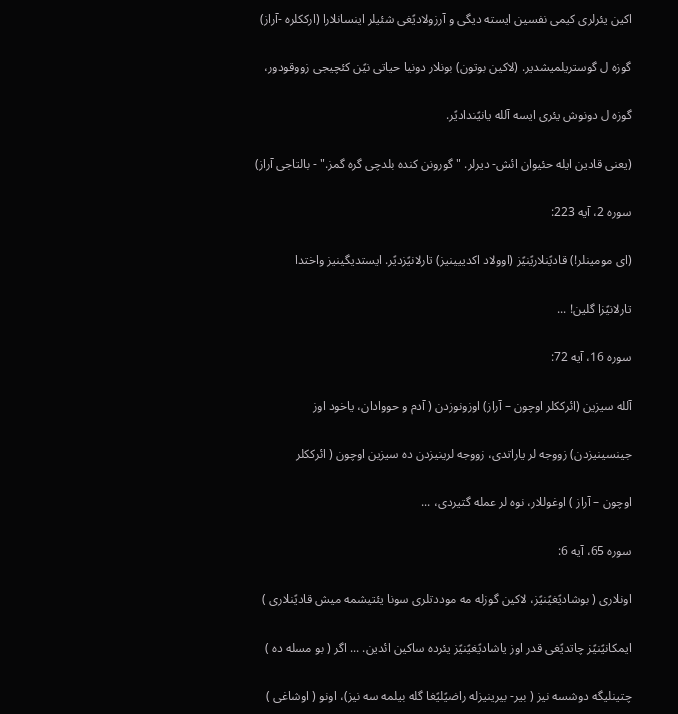اکين يئرلری کيمی نفسين ايسته ديگی و آرزولاديًغی شئيلر اينسانلارا (ارککلره -آراز)

گوزه ل گوستريلميشدير. (لاکين بوتون) بونلار دونيا حياتی نيًن کئچيجی زووقودور،

گوزه ل دونوش يئری ايسه آلله يانيًنداديًر.

(يعنی قادين ايله حئيوان ائش- ديرلر. "گورونن کنده بلدچی گره گمز." - بالتاجی آراز)

سوره 2، آيه 223:

(ای مومينلر!) قاديًنلاريًنيًز (اوولاد اکدييينيز) تارلانيًزديًر. ايستديگينيز واختدا

تارلانيًزا گلين! ...

سوره 16، آيه 72:

آلله سيزين (ائرککلر اوچون – آراز) اوزونوزدن ( آدم و حووادان، ياخود اوز

جينسينيزدن) زووجه لر ياراتدی، زووجه لرينيزدن ده سيزين اوچون ( ائرککلر

اوچون – آراز ) اوغوللار، نوه لر عمله گتيردی، ...

سوره 65، آيه 6:

اونلاری ( بوشاديًغيًنيًز، لاکين گوزله مه موددتلری سونا يئتيشمه ميش قاديًنلاری )

ايمکانيًنيًز چاتديًغی قدر اوز ياشاديًغيًنيًز يئرده ساکين ائدين. ... اگر ( بو مسله ده )

چتينليگه دوشسه نيز ( بير- بيرينيزله راضيًليًغا گله بيلمه سه نيز)، اونو ( اوشاغی )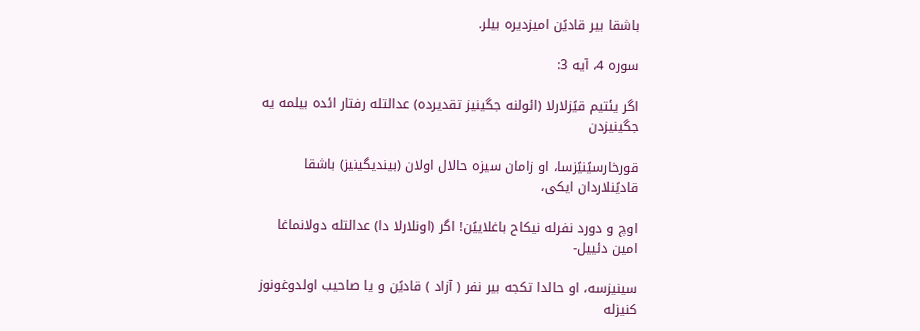باشقا بير قاديًن اميزديره بيلر.

سوره 4، آيه 3:

اگر يئتيم قيًزلارلا (ائولنه جگينيز تقديرده) عدالتله رفتار ائده بيلمه يه جگينيزدن

قورخارسيًنيًزسا، او زامان سيزه حالال اولان (بينديگينيز) باشقا قاديًنلاردان ايکی،

اوچ و دورد نفرله نيکاح باغلاييًن! اگر (اونلارلا دا) عدالتله دولانماغا امين دئييل-

سينيزسه، او حالدا تکجه بير نفر ( آزاد ) قاديًن و يا صاحيب اولدوغونوز کنيزله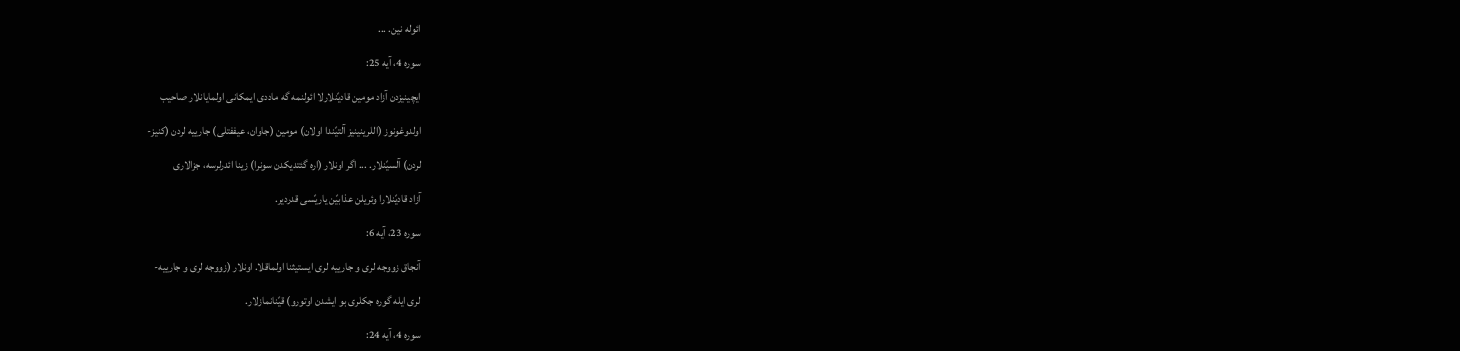ائوله نين. ...

سوره 4، آيه 25:

ايچينيزدن آزاد مومين قاديًنلارلا ائولنمه گه ماددی ايمکانی اولمايانلار صاحيب

اولدوغونوز (اللرينينيز آلتيًندا اولان) مومين (جاوان، عيففتلی) جارييه لردن (کنيز-

لردن) آلسيًنلار. ... اگر اونلار (اره گئتديکدن سونرا) زينا ائدرلرسه، جزالاری

آزاد قاديًنلارا وئريلن عذابيًن ياريًسی قدردير.

سوره 23، آيه 6:

آنجاق زووجه لری و جارييه لری ايستيثنا اولماقلا. اونلار (زووجه لری و جارييه-

لری ايله گوره جکلری بو ايشدن اوتورو) قيًنانمازلار.

سوره 4، آيه 24: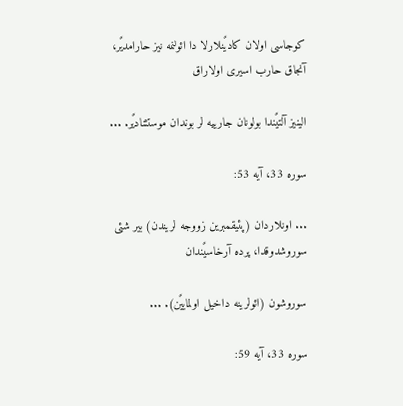کوجاسی اولان کاديًنلارلا دا ائولنمه نيز حارامديًر، آنجاق حارب اسيری اولاراق

الينيز آلتيًندا بولونان جارييه لر بوندان موستثناديًر. ...

سوره 33، آيه 53:

... اونلاردان (پئيقمبرين زووجه لريندن) بير شئی سوروشدوقدا، پرده آرخاسيًندان

سوروشون (ائولرينه داخيل اولماييًن). ...

سوره 33، آيه 59: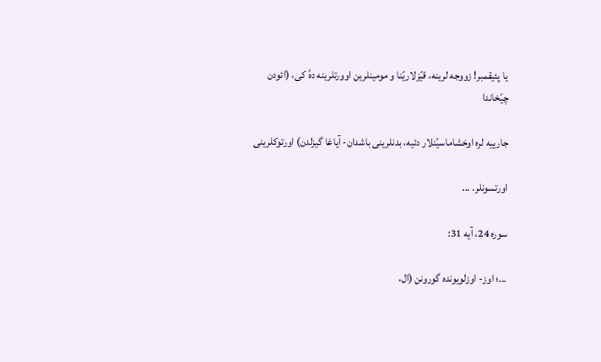يا پئيقمبر! زووجه لرينه، قيًزلاريًنا و مومينلرين اوورتلرينه دهً کی، (ائودن چيًخاندا

جارييه لره اوخشاماسيًنلار دئيه، بدنلرينی باشدان- آياغا گيزلدن) اورتوکلرينی

اورتسونلر. ...

سوره 24، آيه 31:

...؛ اوز- اوزلويونده گورونن (ال،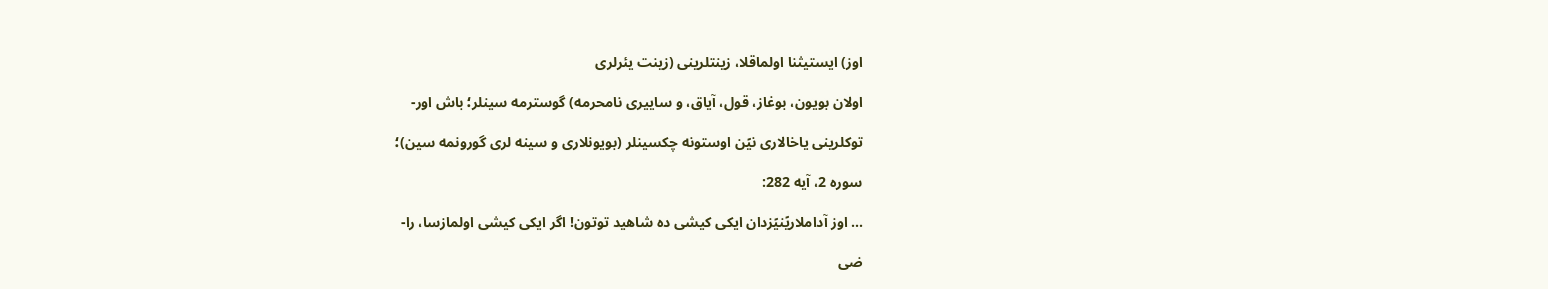اوز) ايستيثنا اولماقلا، زينتلرينی (زينت يئرلری

اولان بويون، بوغاز، قول، آياق، و ساييری نامحرمه) گوسترمه سينلر؛ باش اور-

توکلرينی ياخالاری نيًن اوستونه چکسينلر (بويونلاری و سينه لری گورونمه سين)؛

سوره 2، آيه 282:

... اوز آداملاريًنيًزدان ايکی کيشی ده شاهيد توتون! اگر ايکی کيشی اولمازسا، را-

ضی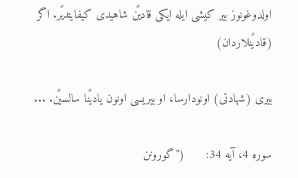اولدوغونوز بير کيشی ايله ايکی قاديًن شاهيدی کيفايتديًر. اگر (قاديًنلاردان)

بيری (شهادتی) اونودارسا، او بيريسی اونون ياديًنا سالسيًن. ...

سوره 4، آيه 34:      ("گورونن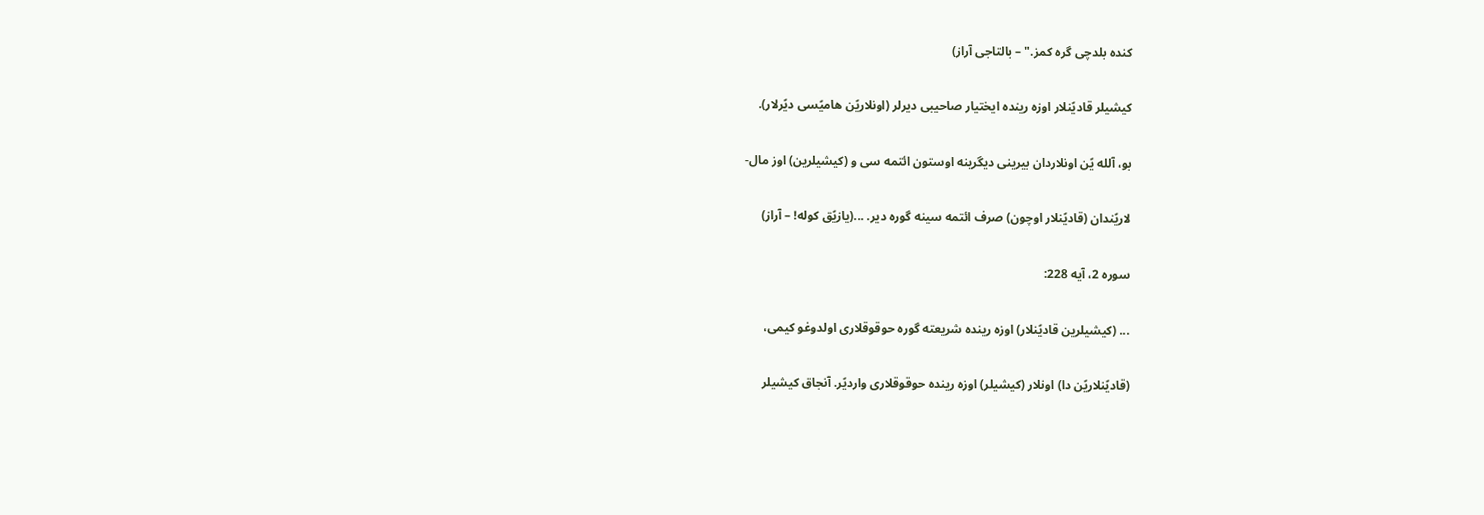کنده بلدچی گره کمز." – بالتاجی آراز)

کيشيلر قاديًنلار اوزه رينده ايختيار صاحيبی ديرلر (اونلاريًن هاميًسی ديًرلار).

بو، آلله يًن اونلاردان بيرينی ديگرينه اوستون ائتمه سی و (کيشيلرين) اوز مال-

لاريًندان (قاديًنلار اوچون) صرف ائتمه سينه گوره دير. ...(يازيًق کوله! – آراز)

سوره 2، آيه 228:

... (کيشیلرين قاديًنلار) اوزه رينده شريعته گوره حوقوقلاری اولدوغو کيمی،

(قاديًنلاريًن دا) اونلار (کيشيلر) اوزه رينده حوقوقلاری وارديًر. آنجاق کيشيلر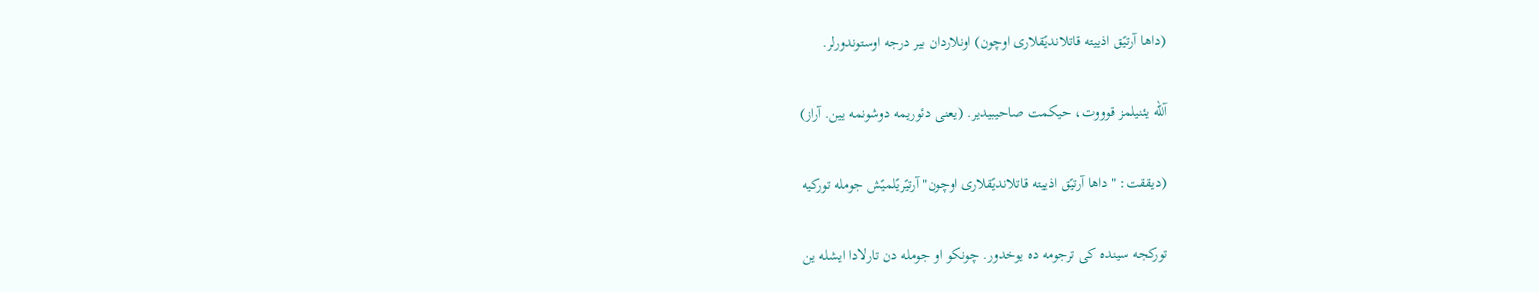(داها آرتيًق اذييته قاتلانديًقلاری اوچون) اونلاردان بير درجه اوستوندورلر.

آلله يئنيلمز قوووت، حيکمت صاحيبيدير. (يعنی دئوريمه دوشونمه يين. آراز)

(ديققت: "داها آرتيًق اذييته قاتلانديًقلاری اوچون" آرتيًريًلميًش جومله تورکيه

تورکجه سينده کی ترجومه ده يوخدور. چونکو او جومله دن تارلادا ايشله ين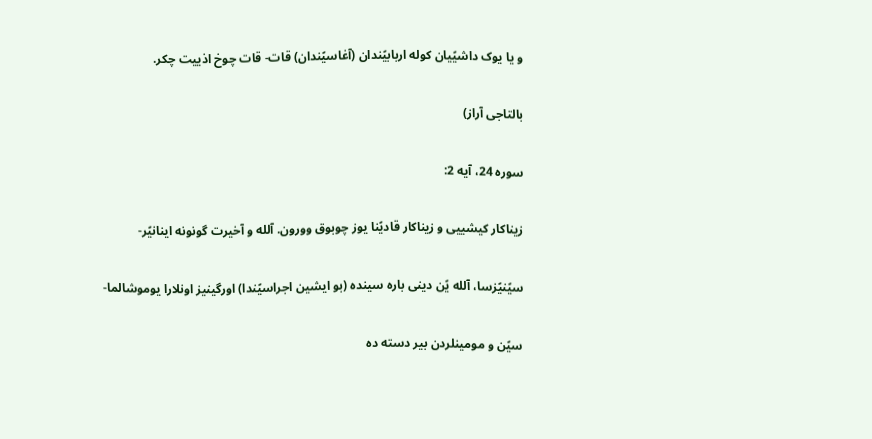و يا يوک داشيًيان کوله اربابيًندان (آغاسيًندان) قات- قات چوخ اذييت چکر.

بالتاجی آراز)

سوره 24، آيه 2:

زيناکار کيشييی و زيناکار قاديًنا يوز چوبوق وورون. آلله و آخيرت گونونه اينانيًر-

سيًنيًزسا، آلله يًن دينی باره سينده (بو ايشين اجراسيًندا) اورگينيز اونلارا يوموشالما-

سيًن و مومينلردن بير دسته ده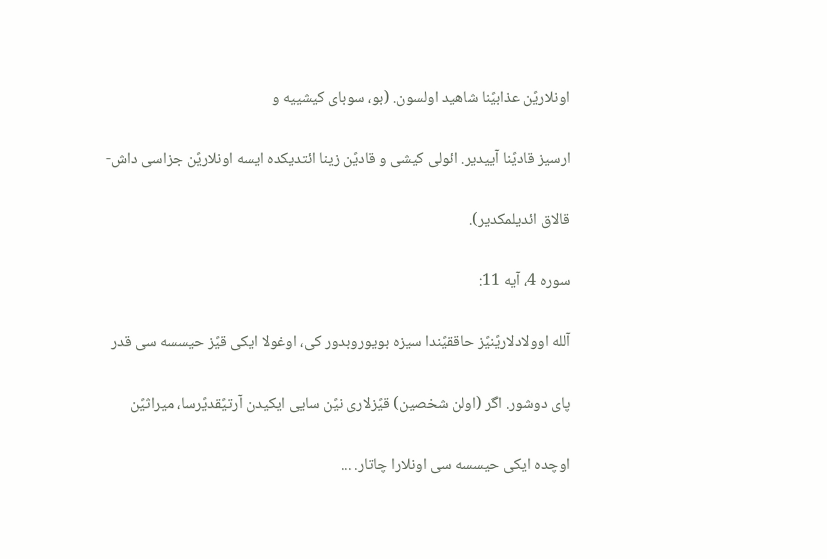اونلاريًن عذابيًنا شاهيد اولسون. (بو، سوبای کيشیيه و

ارسيز قاديًنا آييدير. ائولی کيشی و قاديًن زينا ائتديکده ايسه اونلاريًن جزاسی داش-

قالاق ائديلمکدير).

سوره 4، آيه 11:

آلله اوولادلاريًنيًز حاققيًندا سيزه بويوروبدور کی، اوغولا ايکی قيًز حيسسه سی قدر

پای دوشور. اگر (اولن شخصين) قيًزلاری نيًن سايی ايکيدن آرتيًقديًرسا، ميراثيًن

اوچده ايکی حيسسه سی اونلارا چاتار. ...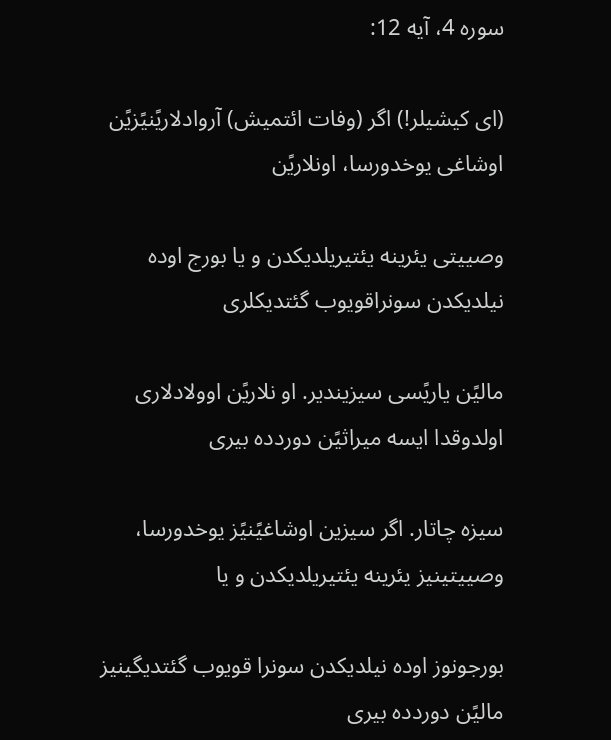سوره 4، آيه 12:

(ای کيشيلر!) اگر (وفات ائتميش) آروادلاريًنيًزيًن اوشاغی يوخدورسا، اونلاريًن

وصييتی يئرينه يئتيريلديکدن و يا بورج اوده نيلديکدن سونراقويوب گئتديکلری

ماليًن ياريًسی سيزيندير. او نلاريًن اوولادلاری اولدوقدا ايسه ميراثيًن دوردده بيری

سيزه چاتار. اگر سيزين اوشاغيًنيًز يوخدورسا، وصييتينيز يئرينه يئتيريلديکدن و يا

بورجونوز اوده نيلديکدن سونرا قويوب گئتديگينيز ماليًن دوردده بيری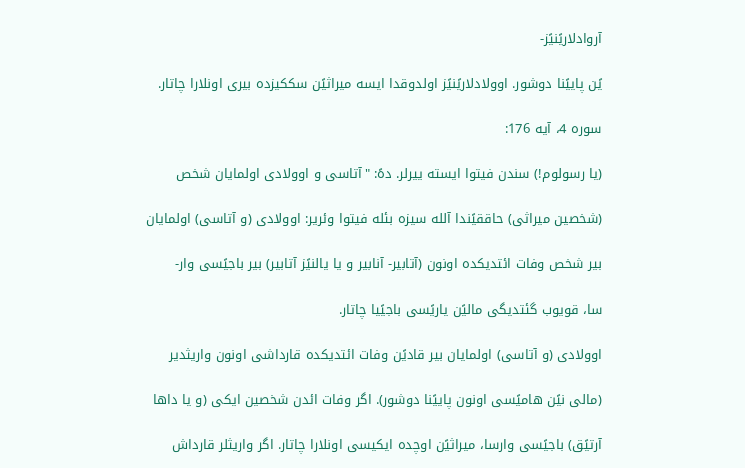آروادلاريًنيًز-

يًن پاييًنا دوشور. اوولادلاريًنيًز اولدوقدا ايسه ميراثيًن سککيزده بيری اونلارا چاتار.

سوره 4، آيه 176:

(يا رسولوم!) سندن فيتوا ايسته ييرلر. دهً: "آتاسی و اوولادی اولمايان شخص

(شخصين ميراثی) حاققيًندا آلله سيزه بئله فيتوا وئرير: اوولادی (و آتاسی) اولمايان

بير شخص وفات ائتديکده اونون (آتابير- آنابير و يا يالنيًز آتابير) بير باجيًسی وار-

سا، قويوب گئتديگی ماليًن ياريًسی باجيًيا چاتار.

اوولادی (و آتاسی) اولمايان بير قاديًن وفات ائتديکده قارداشی اونون واريثدير

(مالی نيًن هاميًسی اونون پاييًنا دوشور). اگر وفات ائدن شخصين ايکی (و يا داها

آرتيًق) باجيًسی وارسا، ميراثيًن اوچده ايکيسی اونلارا چاتار. اگر واريثلر قارداش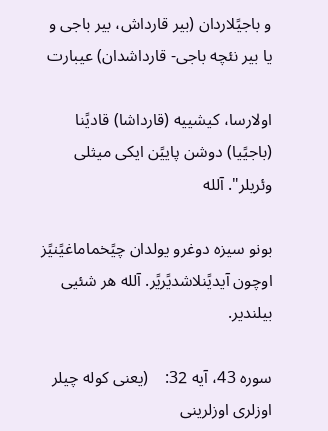و باجيًلاردان (بير قارداش، بير باجی و يا بير نئچه باجی- قارداشدان) عيبارت

اولارسا، کيشييه (قارداشا) قاديًنا (باجيًيا) دوشن پاييًن ايکی ميثلی وئريلر". آلله

بونو سيزه دوغرو يولدان چيًخماماغيًنيًز اوچون آيديًنلاشديًريًر. آلله هر شئيی بيلندير.

سوره 43، آيه 32:    (يعنی کوله چيلر اوزلری اوزلرينی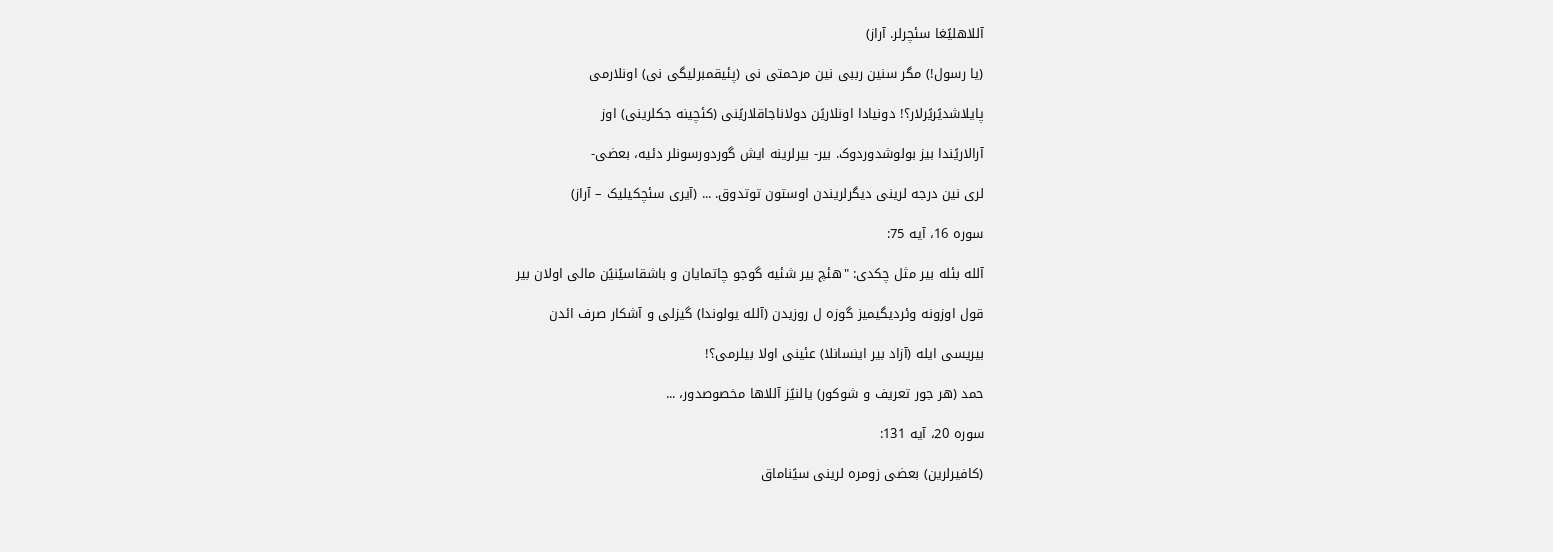آللاهليًغا سئچرلر. آراز)

(يا رسول!) مگر سنين رببی نين مرحمتی نی (پئيقمبرليگی نی) اونلارمی

پايلاشديًريًرلار؟! دونيادا اونلاريًن دولاناجاقلاريًنی (کئچينه جکلرينی) اوز

آرالاريًندا بيز بولوشدوردوک. بير- بيرلرينه ايش گوردورسونلر دئيه، بعضی-

لری نين درجه لرينی ديگرلريندن اوستون توتدوق. ... (آيری سئچکيليک – آراز)

سوره 16، آيه 75:

آلله بئله بير مثل چکدی: "هئچ بير شئيه گوجو چاتمايان و باشقاسيًنيًن مالی اولان بير

قول اوزونه وئرديگيميز گوزه ل روزیدن (آلله يولوندا) گيزلی و آشکار صرف ائدن

بيريسی ايله (آزاد بير اينسانلا) عئينی اولا بيلرمی؟!

حمد (هر جور تعريف و شوکور) يالنيًز آللاها مخصوصدور، ...

سوره 20، آيه 131:

(کافيرلرين) بعضی زومره لرينی سيًناماق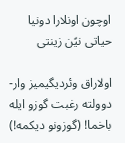اوچون اونلارا دونيا حياتی نيًن زينتی

اولاراق وئرديگيميز وار- دوولته رغبت گوزو ايله باخما! (گوزونو ديکمه!)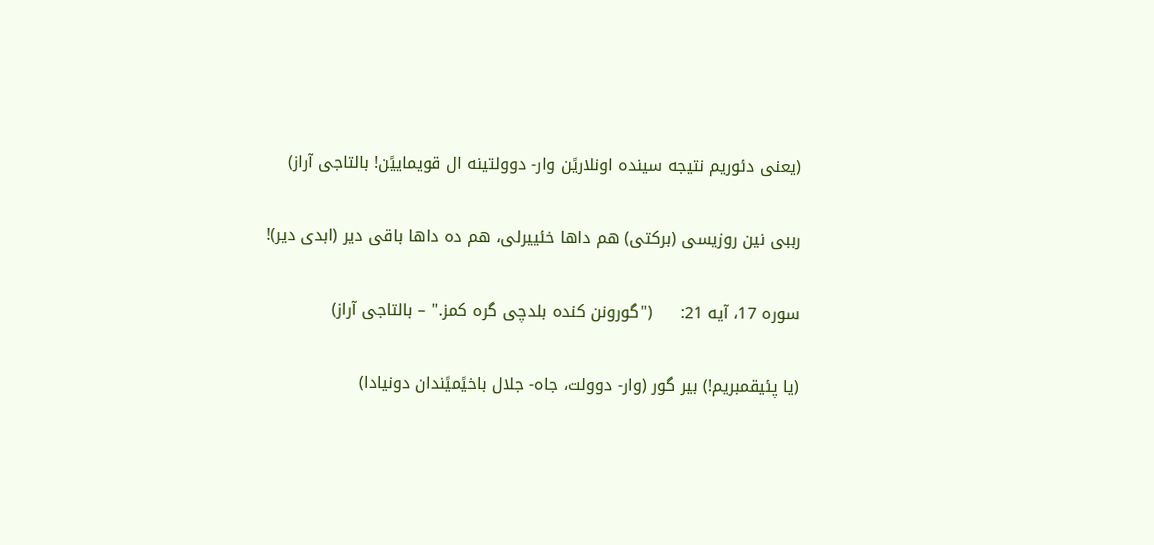(يعنی دئوريم نتيجه سينده اونلاريًن وار- دوولتينه ال قويماييًن! بالتاجی آراز)

رببی نين روزيسی (برکتی) هم داها خئييرلی، هم ده داها باقی دير (ابدی دير)!

سوره 17، آيه 21:     ("گورونن کنده بلدچی گره کمز." – بالتاجی آراز)

(يا پئيقمبريم!) بير گور (وار- دوولت، جاه- جلال باخيًميًندان دونيادا)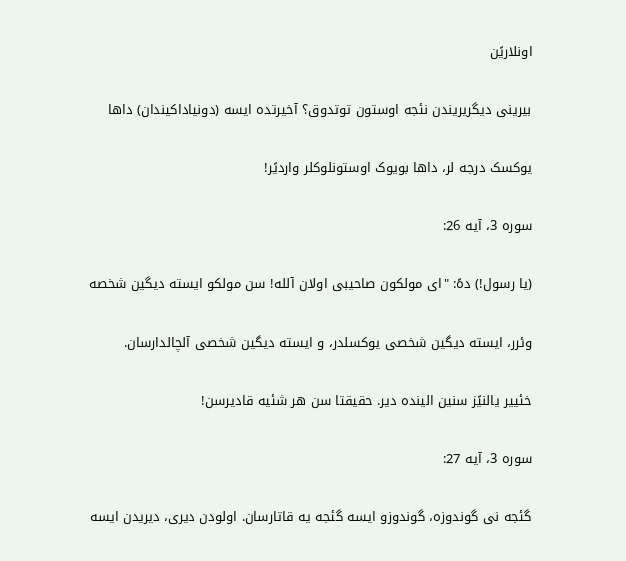اونلاريًن

بيرينی ديگريريندن نئجه اوستون توتدوق؟ آخيرتده ايسه (دونياداکيندان) داها

يوکسک درجه لر، داها بويوک اوستونلوکلر وارديًر!

سوره 3، آيه 26:

(يا رسول!) دهً: "ای مولکون صاحيبی اولان آلله! سن مولکو ايسته ديگين شخصه

وئرر، ايسته ديگين شخصی يوکسلدر، و ايسته ديگين شخصی آلچالدارسان.

خئيير يالنيًز سنين الينده دير. حقيقتا سن هر شئيه قاديرسن!

سوره 3، آيه 27:

گئجه نی گوندوزه، گوندوزو ايسه گئجه يه قاتارسان. اولودن ديری، ديريدن ايسه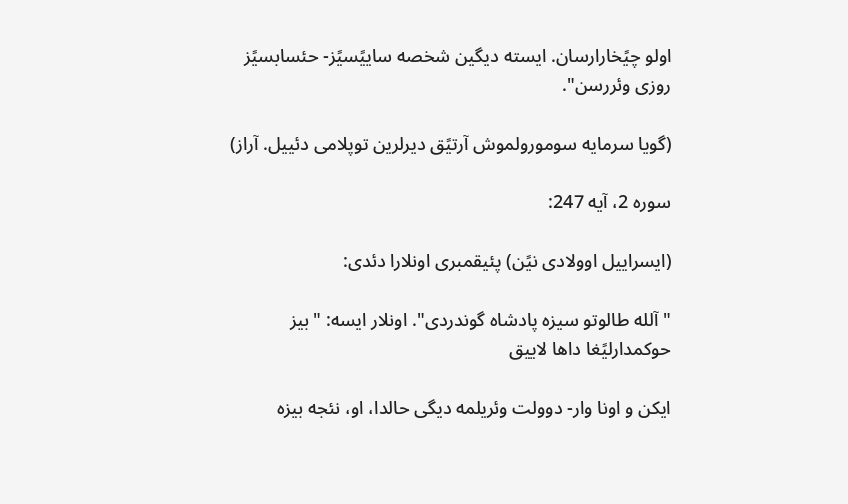اولو چيًخارارسان. ايسته ديگين شخصه ساييًسيًز- حئسابسيًز روزی وئررسن".

(گويا سرمايه سومورولموش آرتيًق ديرلرين توپلامی دئييل. آراز)

سوره 2، آيه 247:

(ايسراييل اوولادی نيًن) پئيقمبری اونلارا دئدی:

"آلله طالوتو سيزه پادشاه گوندردی". اونلار ايسه: "بيز حوکمدارليًغا داها لاييق

ايکن و اونا وار- دوولت وئريلمه ديگی حالدا، او، نئجه بيزه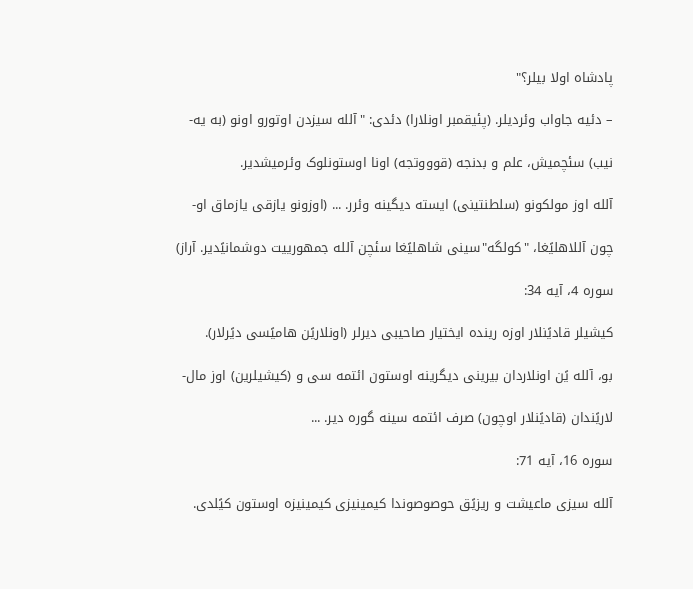پادشاه اولا بيلر؟"

– دئيه جاواب وئرديلر. (پئيقمبر اونلارا) دئدی: "آلله سيزدن اوتورو اونو (به يه-

نيب) سئچميش، علم و بدنجه (قوووتجه) اونا اوستونلوک وئرميشدير.

آلله اوز مولکونو (سلطنتينی) ايسته ديگينه وئرر. ... (اوزونو يازقی يازماق او-

چون آللاهليًغا، "کولگه"سينی شاهليًغا سئچن آلله جمهورييت دوشمانيًدير. آراز)

سوره 4، آيه 34:

کيشيلر قاديًنلار اوزه رينده ايختيار صاحيبی ديرلر (اونلاريًن هاميًسی ديًرلار).

بو، آلله يًن اونلاردان بيرينی ديگرينه اوستون ائتمه سی و (کيشيلرين) اوز مال-

لاريًندان (قاديًنلار اوچون) صرف ائتمه سينه گوره دير. ...

سوره 16، آيه 71:

آلله سيزی ماعيشت و ريزيًق حوصوصوندا کيمينيزی کيمينيزه اوستون کيًلدی.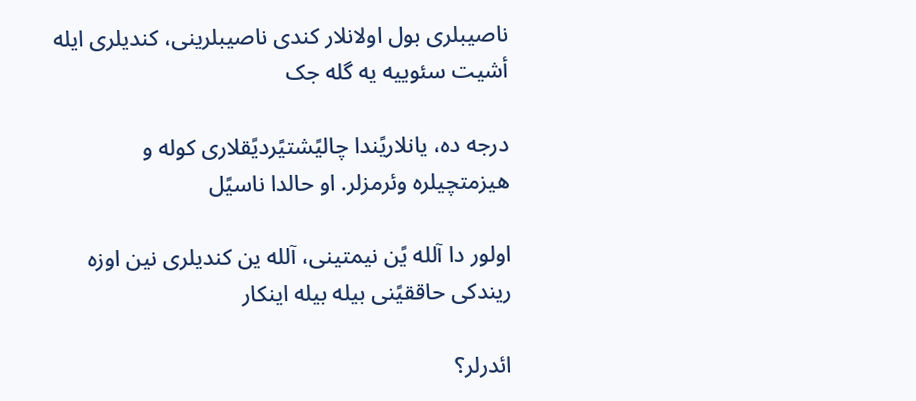ناصيبلری بول اولانلار کندی ناصيبلرينی، کنديلری ايله أشيت سئوييه يه گله جک

درجه ده، يانلاريًندا چاليًشتيًرديًقلاری کوله و هيزمتچيلره وئرمزلر. او حالدا ناسيًل

اولور دا آلله يًن نيمتينی، آلله ين کنديلری نين اوزه ريندکی حاققيًنی بيله بيله اينکار

ائدرلر؟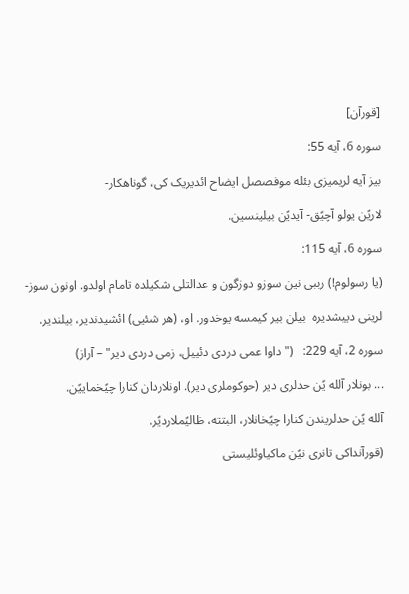[قورآن]

سوره 6، آيه 55:

بيز آيه لريميزی بئله موفصصل ايضاح ائديريک کی، گوناهکار-

لاريًن يولو آچيًق- آيديًن بيلينسين.

سوره 6، آيه 115:

(يا رسولوم!) رببی نين سوزو دوزگون و عدالتلی شکيلده تامام اولدو. اونون سوز-

لرينی دييشديره  بيلن بير کيمسه يوخدور. او، (هر شئيی) ائشيدندير، بيلندير.

سوره 2، آيه 229:   ("داوا عمی دردی دئييل، زمی دردی دير" – آراز)

... بونلار آلله يًن حدلری دير (حوکوملری دير). اونلاردان کنارا چيًخماييًن.

آلله يًن حدلريندن کنارا چيًخانلار، البتته، ظاليًملارديًر.

(قورآنداکی تانری نيًن ماکياوئليستی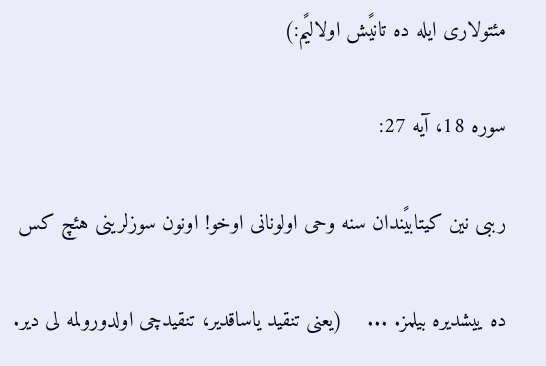مئتولاری ايله ده تانيًش اولاليًم:)

سوره 18، آيه 27:

رببی نين کيتابيًندان سنه وحی اولونانی اوخو! اونون سوزلرينی هئچ کس

ده ييشديره بيلمز. ...    (يعنی تنقيد ياساقدير، تنقيدچی اولدورولمه لی دير.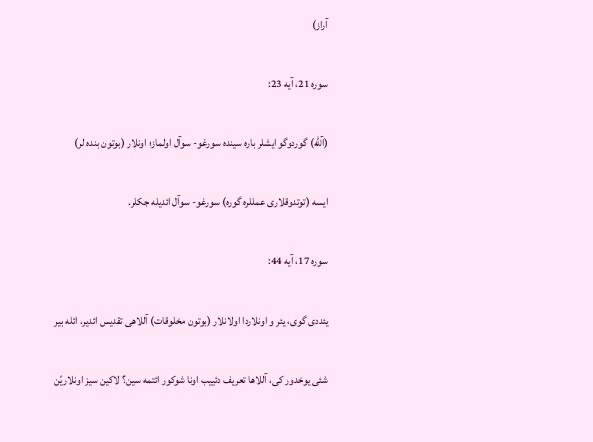آراز)

سوره 21، آيه 23:

(آلله) گوردوگو ايشلر باره سينده سورغو- سوآل اولماز؛ اونلار (بوتون بنده لر)

ايسه (توتدوقلاری عمللره گوره) سورغو- سوآل ائديله جکلر.

سوره 17، آيه 44:

يئددی گوی، يئر و اونلاردا اولانلار (بوتون مخلوقات) آللاهی تقديس ائدير. ائله بير

شئی يوخدور کی، آللاها تعريف دئييب اونا شوکور ائتمه سين؟ لاکين سيز اونلاريًن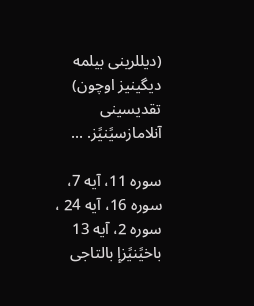(ديللرينی بيلمه ديگينيز اوچون) تقديسينی آنلامازسيًنيًز. ...

سوره 11، آيه 7، سوره 16، آيه 24 ، سوره 2، آيه 13 باخيًنيًزإ بالتاجی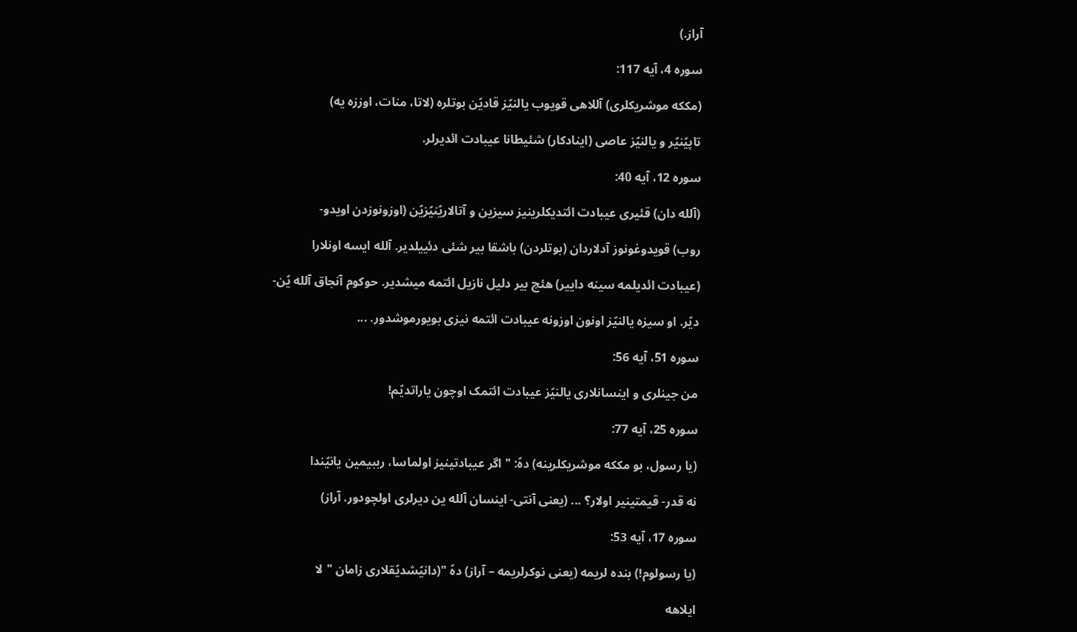آراز.)

سوره 4، آيه 117:

(مککه موشريکلری) آللاهی قويوب يالنيًز قاديًن بوتلره (لاتا، منات، اوززه يه)

تاپيًنيًر و يالنيًز عاصی (اينادکار) شئيطانا عيبادت ائديرلر.

سوره 12، آيه 40:

(آلله دان) قئيری عيبادت ائتديکلرينيز سيزين و آتالاريًنيًزيًن (اوزونوزدن اويدو-

روب) قويدوغونوز آدلاردان (بوتلردن) باشقا بير شئی دئييلدير. آلله ايسه اونلارا

(عيبادت ائديلمه سينه دايير) هئچ بير دليل نازيل ائتمه ميشدير. حوکوم آنجاق آلله يًن-

ديًر. او سيزه يالنيًز اونون اوزونه عيبادت ائتمه نيزی بويورموشدور. ...

سوره 51، آيه 56:

من جينلری و اينسانلاری يالنيًز عيبادت ائتمک اوچون ياراتديًم!

سوره 25، آيه 77:

(يا رسول، بو مککه موشريکلرينه) دهً: "اگر عيبادتينيز اولماسا، رببيمين يانيًندا

نه قدر- قيمتينير اولار؟ ... (يعنی آنتی- اينسان آلله ين ديرلری اولچودور. آراز)

سوره 17، آيه 53:

(يا رسولوم!) بنده لريمه (يعنی نوکرلريمه – آراز) دهً "(دانيًشديًقلاری زامان "لا

ايلاهه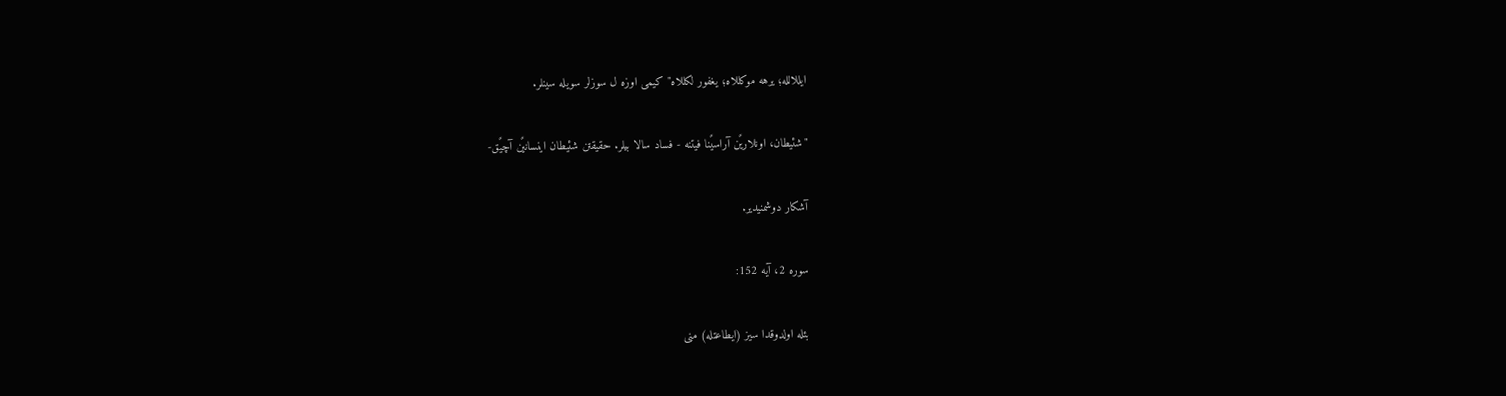ايللالله؛ يرهه موکللاه؛ يغفور لکللاه" کيمی اوزه ل سوزلر سويله سينلر.

"شئيطان، اونلاريًن آراسيًنا فيتنه - فساد سالا بيلر. حقيقتن شئيطان اينسانيًن آچيًق-

آشکار دوشمنيدير.

سوره 2، آيه 152:

بئله اولدوقدا سيز (ايطاعتله) منی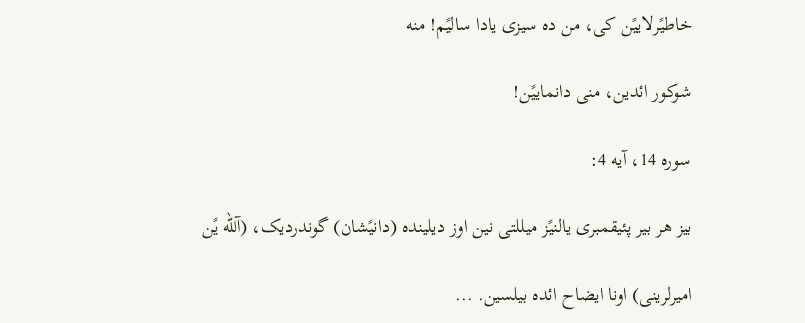خاطيًرلاييًن کی، من ده سيزی يادا ساليًم! منه

شوکور ائدين، منی دانماييًن!

سوره 14، آيه 4:

بيز هر بير پئيقمبری يالنيًز ميللتی نين اوز ديلينده (دانيًشان) گوندرديک، (آلله يًن

اميرلرينی) اونا ايضاح ائده بيلسين. ...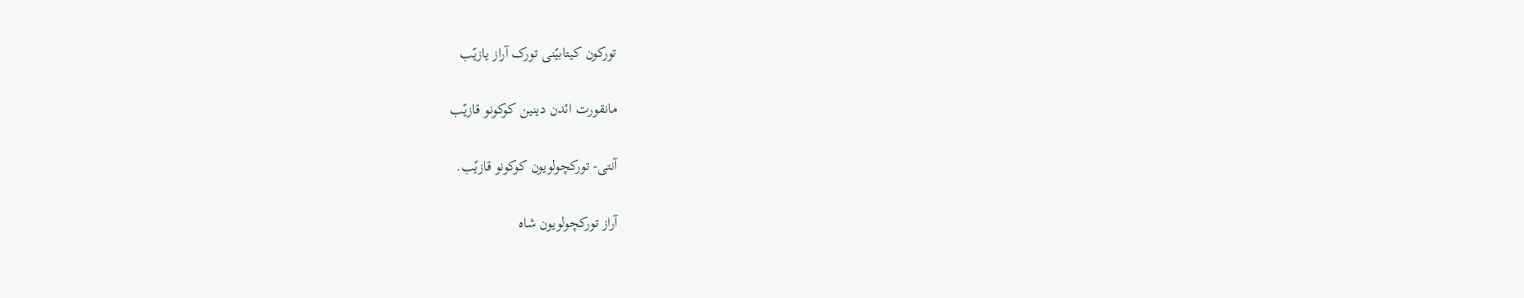تورکون کيتابيًنی تورک آراز يازيًب

مانقورت ائدن دينين کوکونو قازيًب

آنتی- تورکچولويون کوکونو قازيًب.

آراز تورکچولويون شاه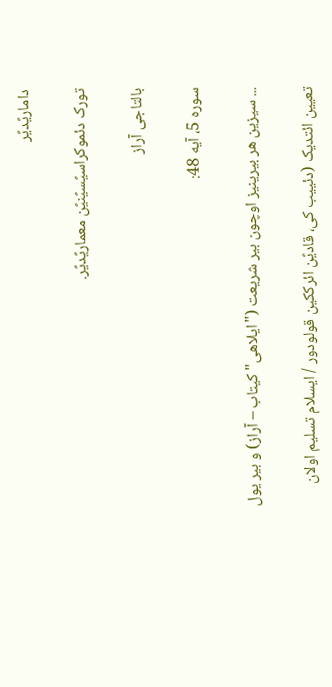داماريًديًر

تورک دئموکراسيًسيًنيًن معماريًديًر.

بالتاجی آراز

سوره 5، آيه 48:

... سيزين هر بيرينيز اوچون بير شريعت ("ايلاهی" کيتاب – آراز) و بير يول

تعيين ائتديک (دئييب کی، قاديًن ائرککين قولودور / ايسلام تسليم اولان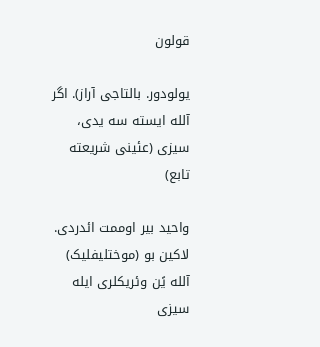قولون

يولودور. بالتاجی آراز). اگر آلله ايسته سه يدی، سيزی (عئينی شريعته تابع)

واحيد بير اوممت ائدردی. لاکين بو (موختليفليک) آلله يًن وئريکلری ايله سيزی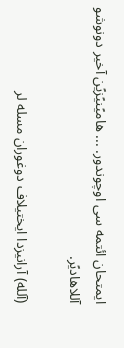ايمتحان ائتمه سی اوچوندور. ... هاميًنيًزيًن آخير دونوشو آللاهاديًر.

(آلله) آرانيزدا ايختيلاف دوغوران مسله لر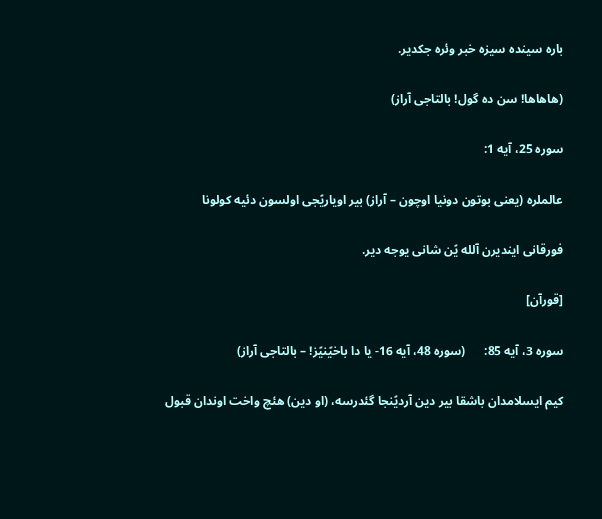باره سينده سيزه خبر وئره جکدير.

(هاهاها! سن ده گول! بالتاجی آراز)

سوره 25، آيه 1:

عالملره (يعنی بوتون دونيا اوچون – آراز) بير اوياريًجی اولسون دئيه کولونا

فورقانی اينديرن آلله يًن شانی يوجه دير.

[قورآن]

سوره 3، آيه 85:      (سوره 48، آيه 16- يا دا باخيًنيًز! – بالتاجی آراز)

کيم ايسلامدان باشقا بير دين آرديًنجا گئدرسه، (او دين) هئچ واخت اوندان قبول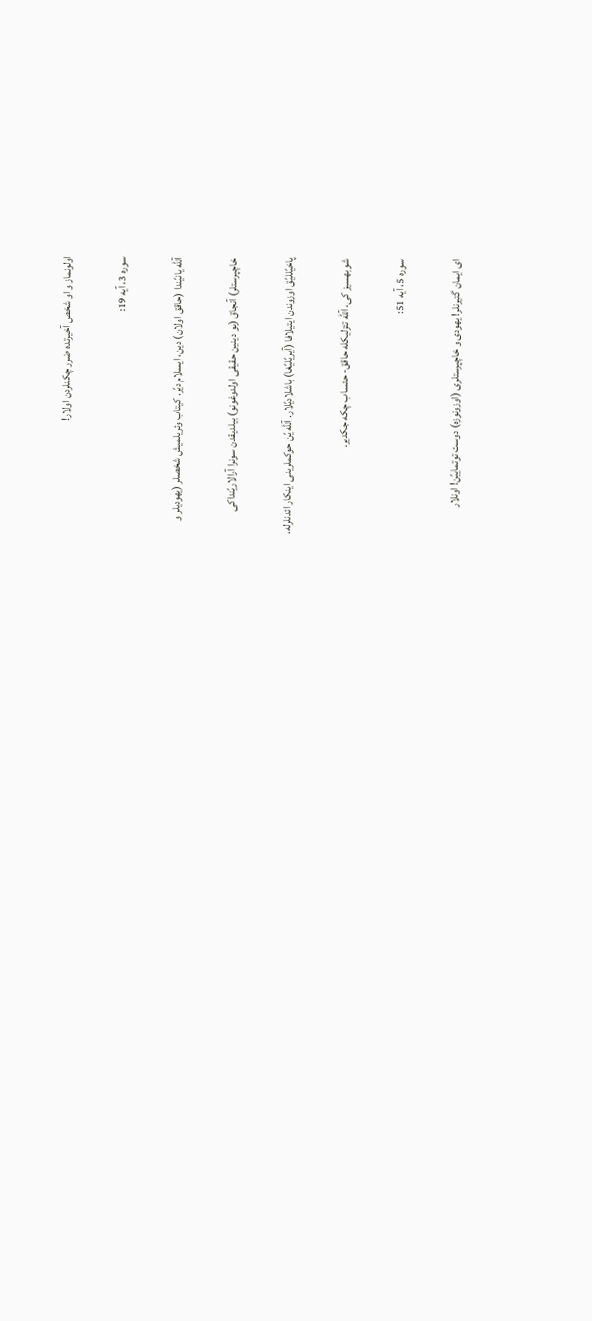اولونماز و او شخص آخيرتده ضرر چکنلردن اولار!

سوره 3، آيه 19:

آلله يانيًندا (حاقق اولان) دين، ايسلام ديًر. کيتاب وئريلميش شخصلر (يهوديلر و

خاچپرستلر) آنجاق (بو دينين حقيقی اولدوغونو) بيلديقدن سونرا آرالاريًنداکی

پاخيًلليًق اوزوندن ايتيلافا (آيريًليًغا) باشلاديًلار. آلله يًن حوکملرينی اينکار ائدنلرله،

شوبهسيز کی، آلله تئزليکله حاقق- حئساب چکه جکدير.

سوره 5، آيه 51:

ای ايمان گتيرنلر! يهودی و خاچپرستلری (اوزونوزه) دوست توتماييًن! اونلار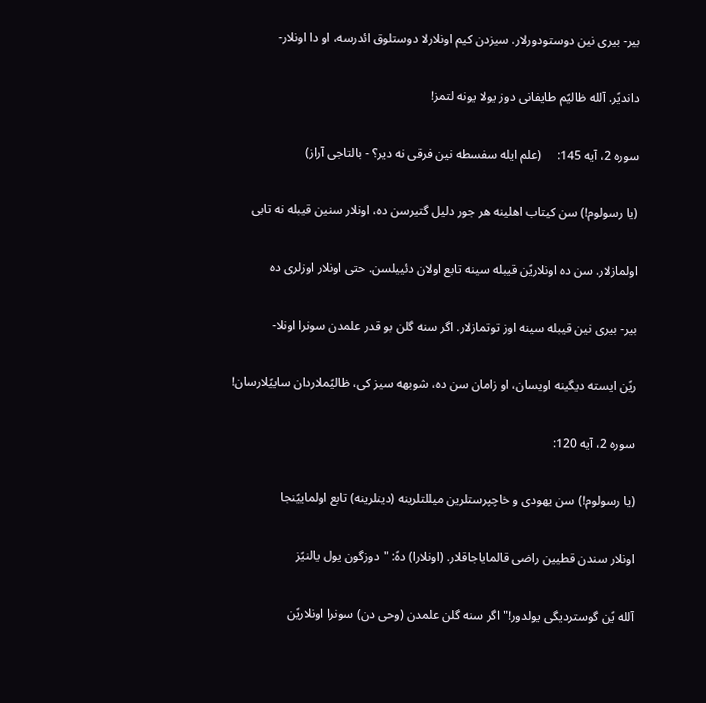بير- بيری نين دوستودورلار. سيزدن کيم اونلارلا دوستلوق ائدرسه، او دا اونلار-

دانديًر. آلله ظاليًم طايفانی دوز يولا يونه لتمز!

سوره 2، آيه 145:     (علم ايله سفسطه نين فرقی نه دير؟ - بالتاجی آراز)

(يا رسولوم!) سن کيتاب اهلينه هر جور دليل گتيرسن ده، اونلار سنين قيبله نه تابی

اولمازلار. سن ده اونلاريًن قيبله سينه تابع اولان دئييلسن. حتی اونلار اوزلری ده

بير- بيری نين قيبله سينه اوز توتمازلار. اگر سنه گلن بو قدر علمدن سونرا اونلا-

ريًن ايسته ديگينه اويسان، او زامان سن ده، شوبهه سيز کی، ظاليًملاردان ساييًلارسان!

سوره 2، آيه 120:

(يا رسولوم!) سن يهودی و خاچپرستلرين ميللتلرينه (دينلرينه) تابع اولماييًنجا

اونلار سندن قطيين راضی قالماياجاقلار. (اونلارا) دهً: "دوزگون يول يالنيًز

آلله يًن گوسترديگی يولدور!" اگر سنه گلن علمدن (وحی دن) سونرا اونلاريًن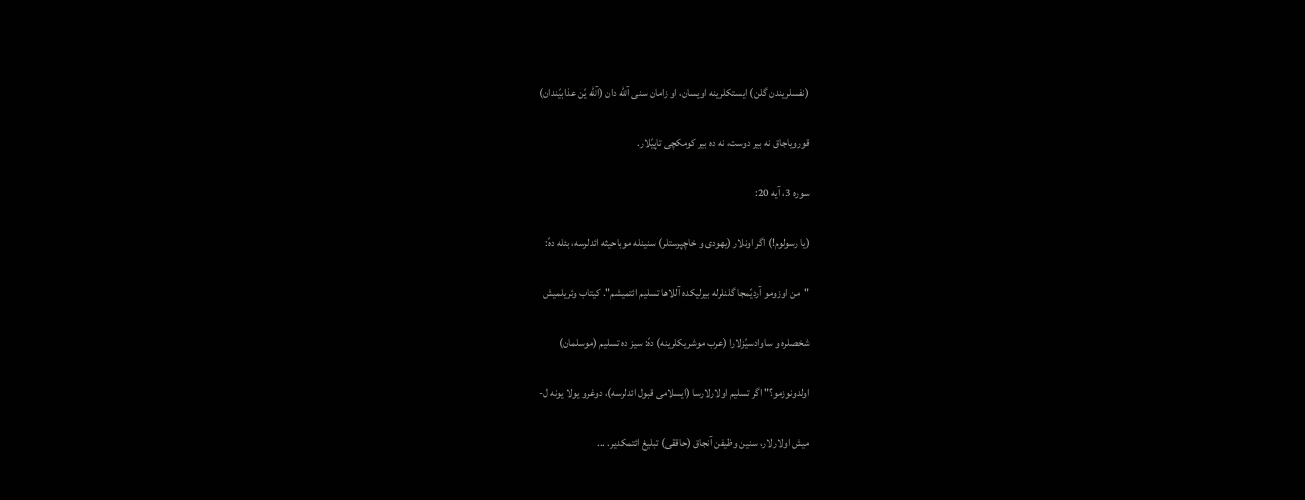(نفسلريندن گلن) ايستکلرينه اويسان، او زامان سنی آلله دان (آلله يًن عذابيًندان)

قوروياجاق نه بير دوست، نه ده بير کومکچی تاپيًلار.

سوره 3، آيه 20:

(يا رسولوم!) اگر اونلار (يهودی و خاچپرستلر) سنينله موباحيثه ائدلرسه، بئله دهً:

"من اوزومو آرديًمجا گلنلرله بيرليکده آللاها تسليم ائتميشم". کيتاب وئريلميش

شخصلره و ساوادسيًزلارا (عرب موشريکلرينه) دهً: سيز ده تسليم (موسلمان)

اولدونوزمو؟" اگر تسليم اولارلارسا (ايسلامی قبول ائدلرسه)، دوغرو يولا يونه ل-

ميش اولارلار، سنين وظيفن آنجاق (حاققی) تبليغ ائتمکدير. ...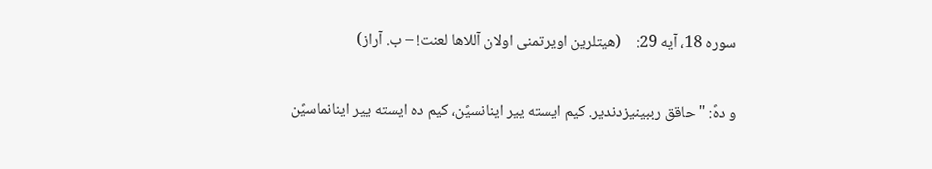سوره 18، آيه 29:    (هيتلرين اويرتمنی اولان آللاها لعنت! – ب. آراز)

و دهً: "حاقق رببينيزدندير. کيم ايسته يير اينانسيًن، کيم ده ايسته يير اينانماسيًن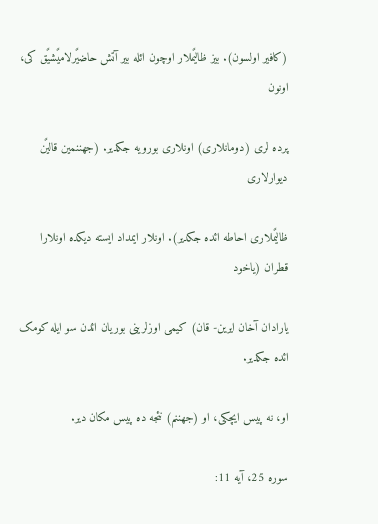(کافير اولسون). بيز ظاليًملار اوچون ائله بير آتش حاضيًرلاميًشيًق کی، اونون

پرده لری (دومانلاری) اونلاری بورويه جکدير. (جهننمين قاليًن ديوارلاری

ظاليًملاری احاطه ائده جکدير). اونلار ايمداد ايسته ديکده اونلارا قطران (ياخود

يارادان آخان ايرين- قان) کيمی اوزلرينی بوريان ائدن سو ايله کومک ائده جکدير.

او، نه پيس ايچکی، او (جهننم) نئجه ده پيس مکان دير.

سوره 25، آيه 11: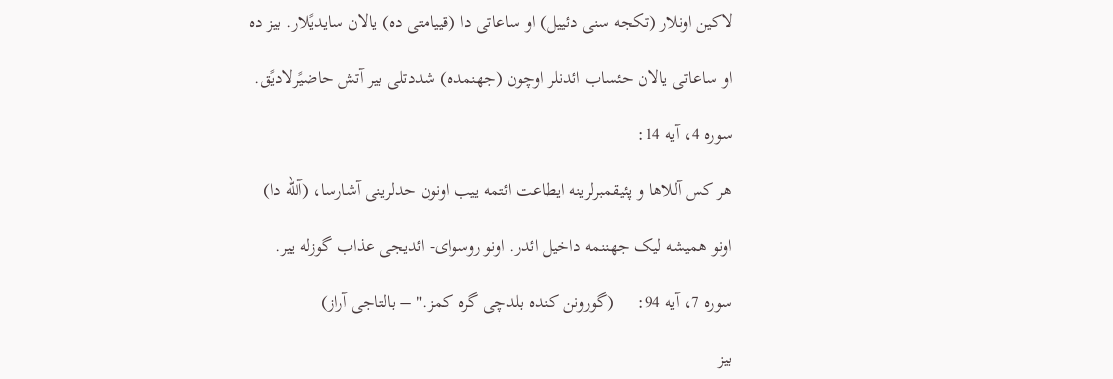لاکين اونلار (تکجه سنی دئييل) او ساعاتی دا (قييامتی ده) يالان سايديًلار. بيز ده

او ساعاتی يالان حئساب ائدنلر اوچون (جهنمده) شددتلی بير آتش حاضيًرلاديًق.

سوره 4، آيه 14:

هر کس آللاها و پئيقمبرلرينه ايطاعت ائتمه ييب اونون حدلرينی آشارسا، (آلله دا)

اونو هميشه ليک جهننمه داخيل ائدر. اونو روسوای- ائديجی عذاب گوزله يير.

سوره 7، آيه 94:     (گورونن کنده بلدچی گره کمز." – بالتاجی آراز)

بيز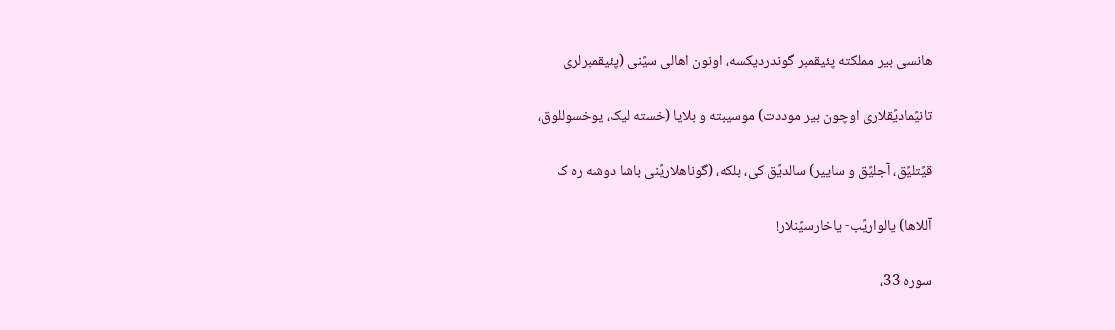هانسی بير مملکته پئيقمبر گوندرديکسه، اونون اهالی سيًنی (پئيقمبرلری

تانيًماديًقلاری اوچون بير موددت) موسيبته و بلايا (خسته ليک، يوخسوللوق،

قيًتليًق، آجليًق و سايير) سالديًق کی، بلکه، (گوناهلاريًنی باشا دوشه ره ک

آللاها) يالواريًب- ياخارسيًنلار!

سوره 33،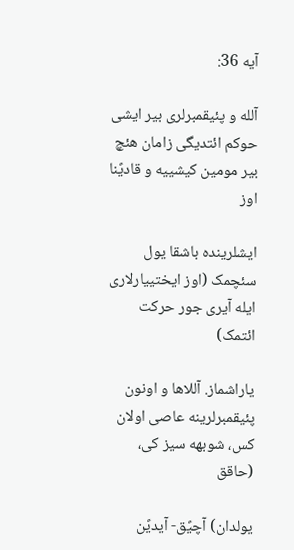آيه 36:

آلله و پئيقمبرلری بير ايشی حوکم ائتديگی زامان هئچ بير مومين کيشیيه و قاديًنا اوز

ايشلرينده باشقا يول سئچمک (اوز ايختييارلاری ايله آيری جور حرکت ائتمک)

ياراشماز. آللاها و اونون پئيقمبرلرينه عاصی اولان کس، شوبهه سيز کی، (حاقق

يولدان) آچيًق- آيديًن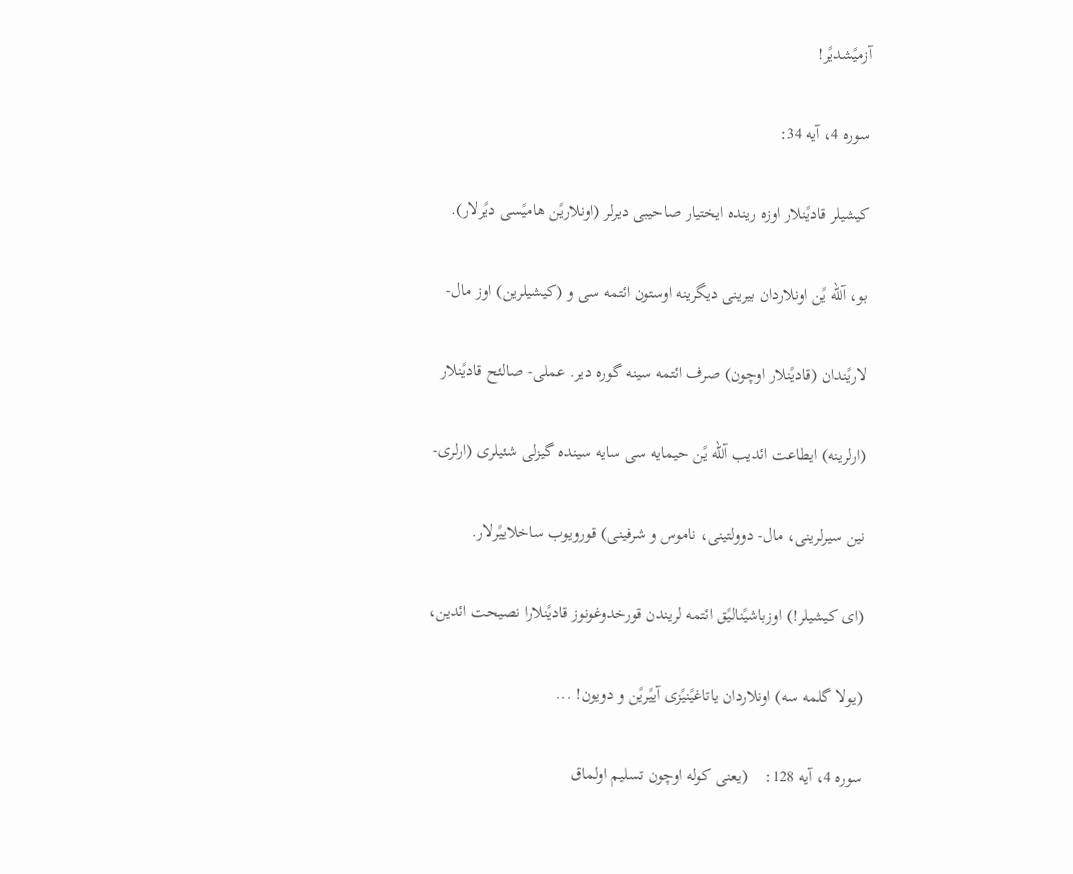آزميًشديًر!

سوره 4، آيه 34:

کيشيلر قاديًنلار اوزه رينده ايختيار صاحيبی ديرلر (اونلاريًن هاميًسی ديًرلار).

بو، آلله يًن اونلاردان بيرينی ديگرينه اوستون ائتمه سی و (کيشيلرين) اوز مال-

لاريًندان (قاديًنلار اوچون) صرف ائتمه سينه گوره دير. عملی- صالئح قاديًنلار

(ارلرينه) ايطاعت ائديب آلله يًن حيمايه سی سايه سينده گيزلی شئيلری (ارلری-

نين سيرلرينی، مال- دوولتينی، ناموس و شرفينی) قورويوب ساخلاييًرلار.

(ای کيشيلر!) اوزباشيًناليًق ائتمه لريندن قورخدوغونوز قاديًنلارا نصيحت ائدين،

(يولا گلمه سه) اونلاردان ياتاغيًنيًزی آييًريًن و دويون! ...

سوره 4، آيه 128:    (يعنی کوله اوچون تسليم اولماق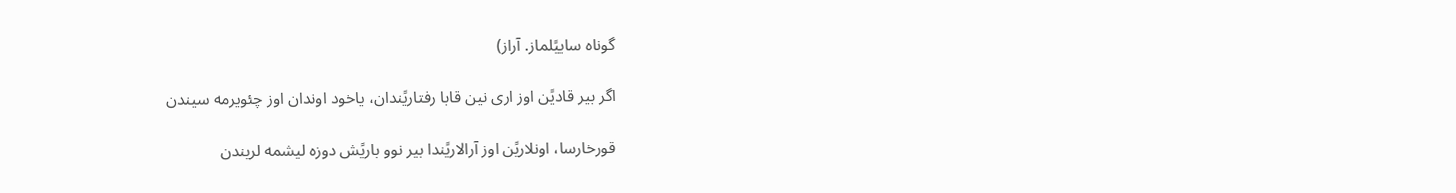گوناه ساييًلماز. آراز)

اگر بير قاديًن اوز اری نين قابا رفتاريًندان، ياخود اوندان اوز چئويرمه سيندن

قورخارسا، اونلاريًن اوز آرالاريًندا بير نوو باريًش دوزه ليشمه لريندن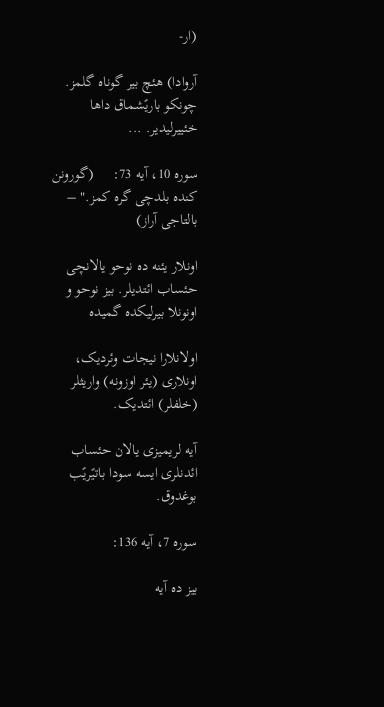(ار-

آروادا) هئچ بير گوناه گلمز. چونکو باريًشماق داها خئييرليدير. ...

سوره 10، آيه 73:     (گورونن کنده بلدچی گره کمز." – بالتاجی آراز)

اونلار يئنه ده نوحو يالانچی حئساب ائتديلر. بيز نوحو و اونونلا بيرليکده گميده

اولانلارا نيجات وئرديک، اونلاری (يئر اوزونه) واريثلر (خلفلر) ائتديک.

آيه لريميزی يالان حئساب ائدنلری ايسه سودا باتيًريًب بوغدوق.

سوره 7، آيه 136:

بيز ده آيه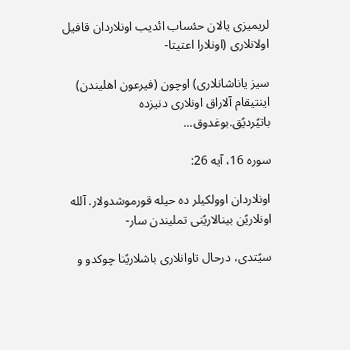لريميزی يالان حئساب ائديب اونلاردان قافيل اولانلاری (اونلارا اعتيتا-

سيز ياناشانلاری) اوچون (فيرعون اهليندن) اينتيقام آلاراق اونلاری دنيزده باتيًرديًق.بوغدوق...

سوره 16، آيه 26:

اونلاردان اوولکيلر ده حيله قورموشدولار. آلله اونلاريًن بينالاريًنی تمليندن سار-

سيًتدی، درحال تاوانلاری باشلاريًنا چوکدو و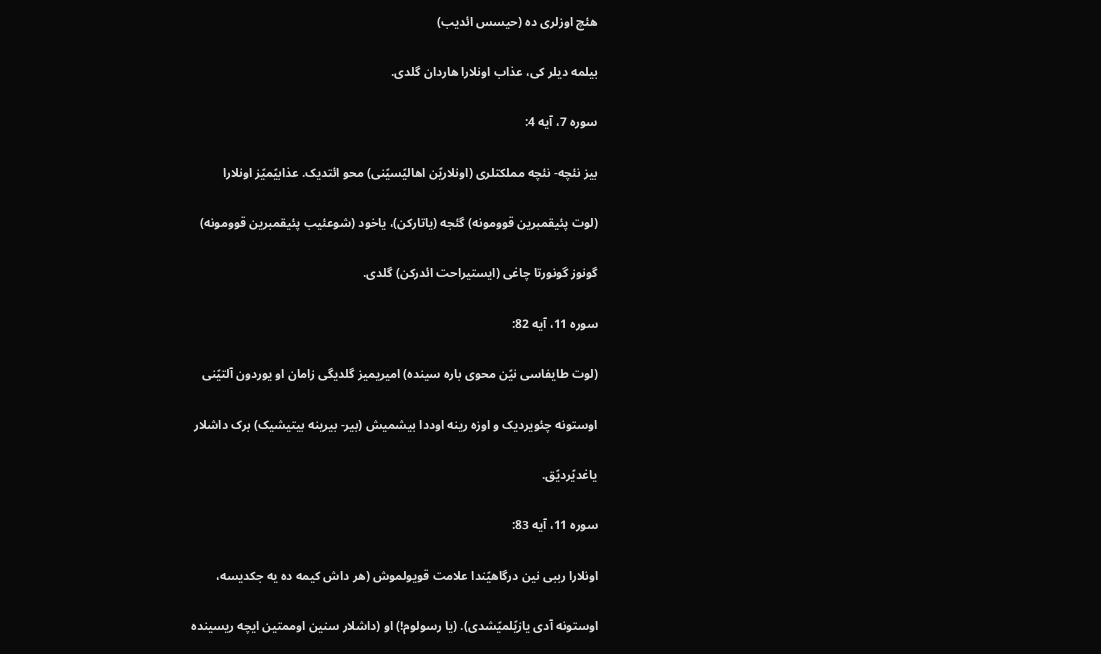هئچ اوزلری ده (حيسس ائديب)

بيلمه ديلر کی، عذاب اونلارا هاردان گلدی.

سوره 7، آيه 4:

بيز نئچه- نئچه مملکتلری (اونلاريًن اهاليًسيًنی) محو ائتديک. عذابيًميًز اونلارا

(لوت پئيقمبرين قوومونه) گئجه (ياتارکن)، ياخود (شوعئيب پئيقمبرين قوومونه)

گونوز گونورتا چاغی (ايستيراحت ائدرکن) گلدی.

سوره 11، آيه 82:

(لوت طايفاسی نيًن محوی باره سينده) اميريميز گلديگی زامان او يوردون آلتيًنی

اوستونه چئويرديک و اوزه رينه اوددا بيشميش (بير- بيرينه بيتيشيک) برک داشلار

ياغديًرديًق.

سوره 11، آيه 83:

اونلارا رببی نين درگاهيًندا علامت قويولموش (هر داش کيمه ده يه جکديسه،

اوستونه آدی يازيًلميًشدی). (يا رسولوم!) او (داشلار سنين اوممتين ايچه ريسينده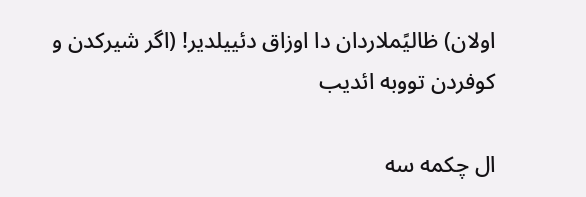اولان) ظاليًملاردان دا اوزاق دئييلدير! (اگر شيرکدن و کوفردن تووبه ائديب

ال چکمه سه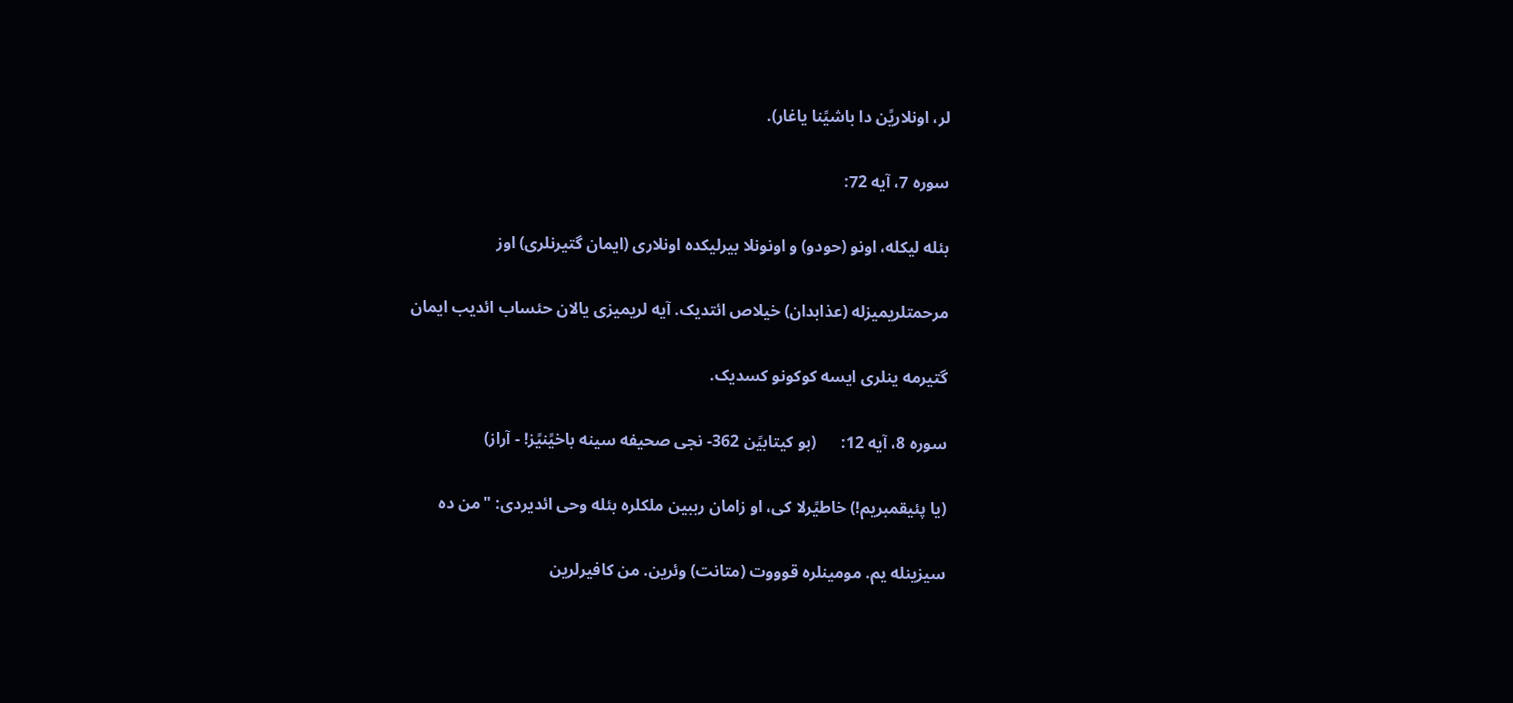لر، اونلاريًن دا باشيًنا ياغار).

سوره 7، آيه 72:

بئله ليکله، اونو (حودو) و اونونلا بيرليکده اونلاری (ايمان گتيرنلری) اوز

مرحمتلريميزله (عذابدان) خيلاص ائتديک. آيه لريميزی يالان حئساب ائديب ايمان

گتيرمه ينلری ايسه کوکونو کسديک.

سوره 8، آيه 12:      (بو کيتابيًن 362- نجی صحيفه سينه باخيًنيًز! - آراز)

(يا پئيقمبريم!) خاطيًرلا کی، او زامان رببين ملکلره بئله وحی ائديردی: "من ده

سيزينله يم. مومينلره قوووت (متانت) وئرين. من کافيرلرين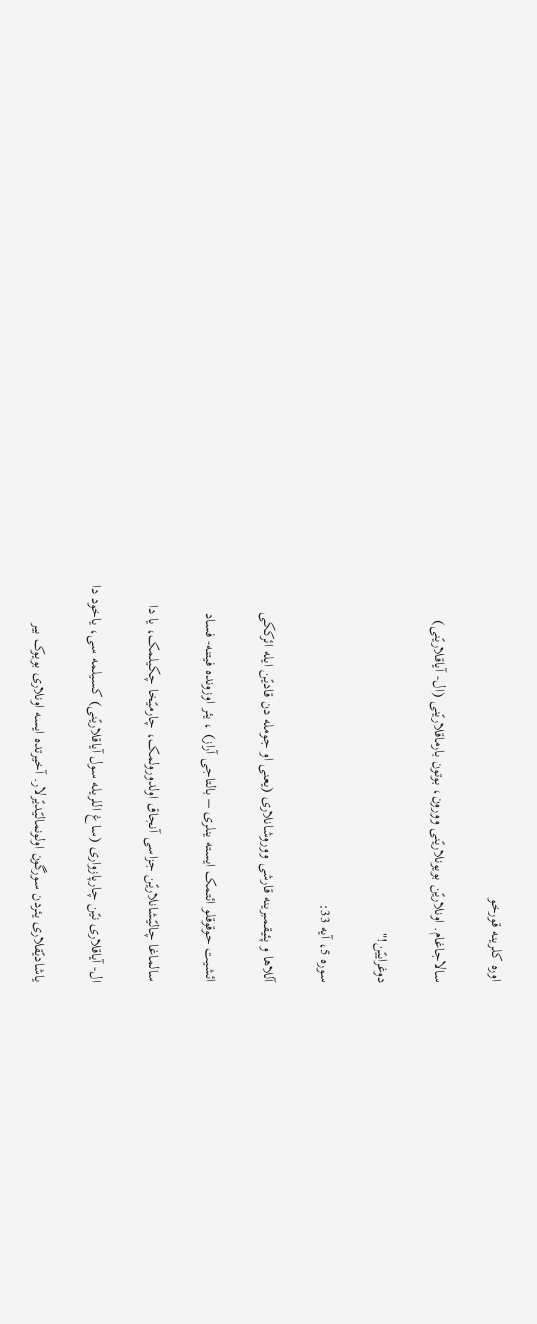اوره کلرينه قورخو

سالاجاغام. اونلاريًن بويونلاريًنی وورون، بوتون بارماقلاريًنی (ال- آياقلاريًنی)

دوغراييًن!"

سوره 5، آيه 33:

آللاها و پئيقمبرينه قارشی ووروشانلاری (يعنی او جومله دن قاديًن ايله ائرککی

ائشيت حوقوقلو ائتمک ايسته ينلری – بالتاجی آراز) ، يئر اوزونده فيتنه- فساد

سالماغا چاليًشانلاريًن جزاسی آنجاق اولدورولمک، چارميًخا چکيلمک، يا دا

ال- آياقلاری نيًن چارپازواری (ساغ اللريله سول آياقلاريًنی) کسيلمه سی، ياخود دا

ياشاديًقلاری يئردن سورگون اولونماليًديًرلار. آخيرتده ايسه اونلاری بويوک بير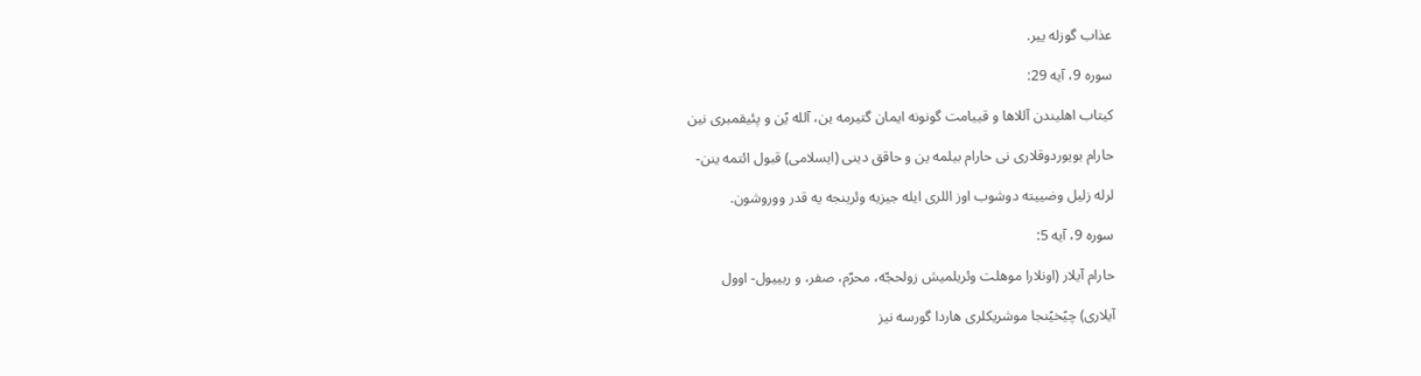عذاب گوزله يير.

سوره 9، آيه 29:

کيتاب اهليندن آللاها و قييامت گونونه ايمان گتيرمه ين، آلله يًن و پئيقمبری نين

حارام بويوردوقلاری نی حارام بيلمه ين و حاقق دينی (ايسلامی) قبول ائتمه ينن-

لرله زليل وضييته دوشوب اوز اللری ايله جيزيه وئرينجه يه قدر ووروشون.

سوره 9، آيه 5:

حارام آيلار (اونلارا موهلت وئريلميش زولحجّه، محرّم، صفر، و ربييول- اوول

آيلاری) چيًخيًنجا موشريکلری هاردا گورسه نيز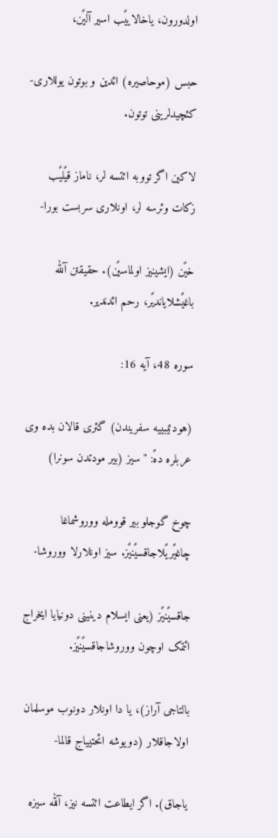اولدورون، ياخالاييًب اسير آليًن،

حبس (موحاصيره) ائدين و بوتون يوللاری- کئچيدلرينی توتون.

لاکين اگر تووبه ائتسه لر، ناماز قيًليًب زکات وئرسه لر، اونلاری سربست بورا-

خيًن (ايشينيز اولماسيًن). حقيقتن آلله باغيًشلايانديًر، رحم ائدندير.

سوره 48، آيه 16:

(هودئيبييه سفريندن) گئری قالان بده وی عربلره دهً: "سيز (بير مودتدن سونرا)

چوخ گوجلو بير قوومله ووروشماغا چاغيًريًلاجاقسيًنيًز. سيز اونلارلا ووروشا-

جاقسيًنيًز (يعنی ايسلام دينينی دونيايا ايخراج ائتمک اوچون ووروشاجاقسيًنيًز.

بالتاجی آراز)، يا دا اونلار دونوب موسلمان اولاجاقلار (دويوشه ائحتيياج قالما-

ياجاق). اگر ايطاعت ائتسه نيز، آلله سيزه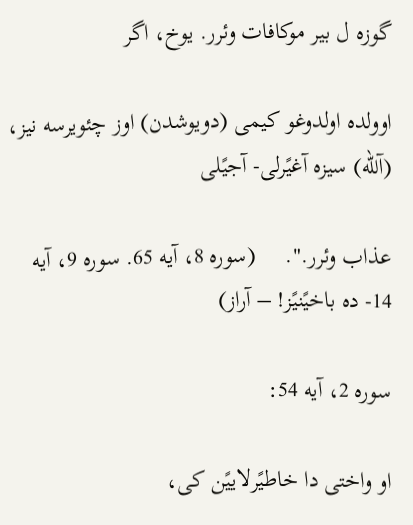گوزه ل بير موکافات وئرر. يوخ، اگر

اوولده اولدوغو کيمی (دويوشدن) اوز چئويرسه نيز، (آلله) سيزه آغيًرلی- آجيًلی

عذاب وئرر.".     (سوره 8، آيه 65. سوره 9، آيه 14- ده باخيًنيًز! – آراز)

سوره 2، آيه 54:

او واختی دا خاطيًرلاييًن کی،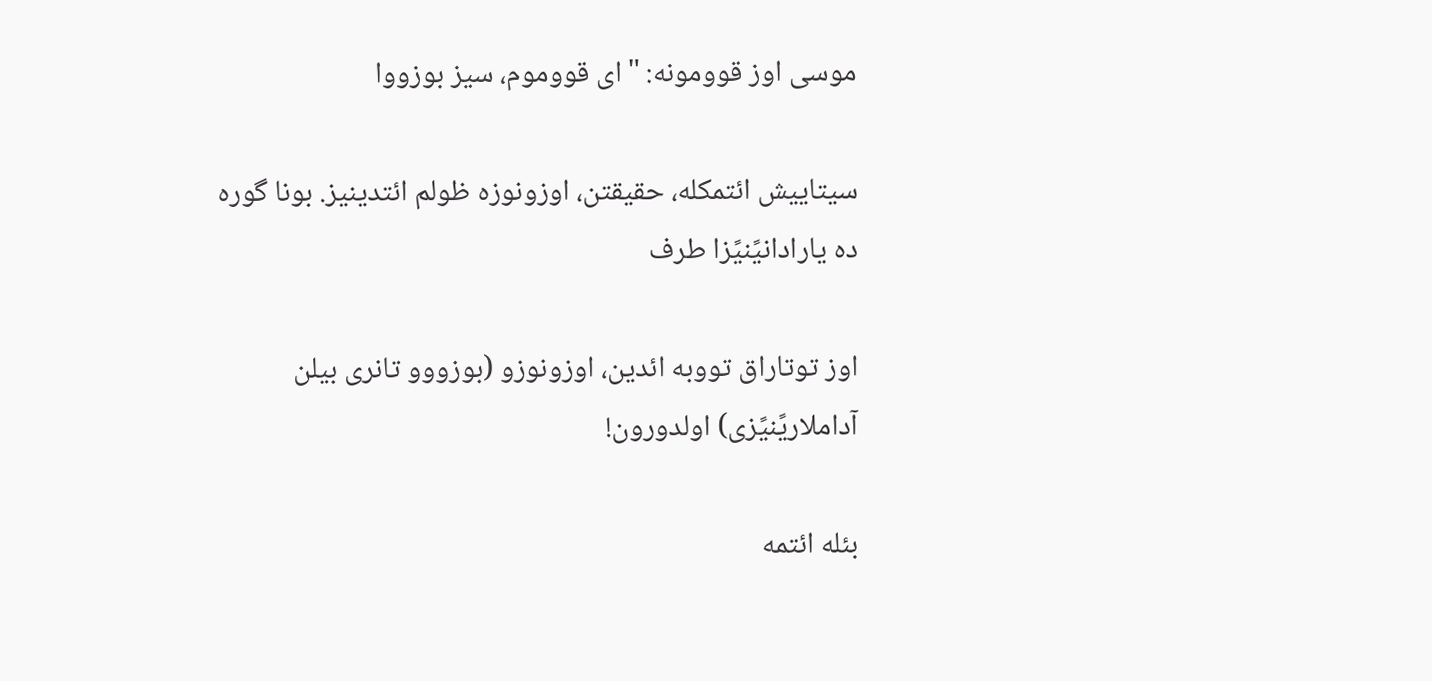موسی اوز قوومونه: "ای قووموم، سيز بوزووا

سيتاييش ائتمکله، حقيقتن، اوزونوزه ظولم ائتدينيز. بونا گوره ده يارادانيًنيًزا طرف

اوز توتاراق تووبه ائدين، اوزونوزو (بوزووو تانری بيلن آداملاريًنيًزی) اولدورون!

بئله ائتمه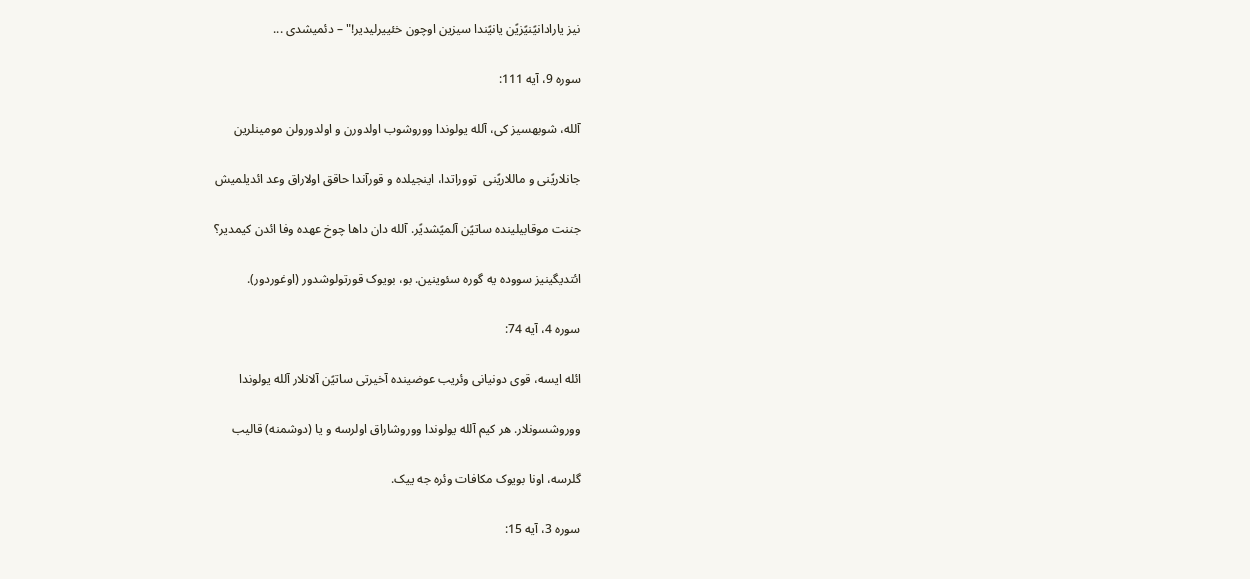نيز يارادانيًنيًزيًن يانيًندا سيزين اوچون خئييرليدير!" – دئميشدی ...

سوره 9، آيه 111:

آلله، شوبهسيز کی، آلله يولوندا ووروشوب اولدورن و اولدورولن مومينلرين

جانلاريًنی و ماللاريًنی  تووراتدا، اينجيلده و قورآندا حاقق اولاراق وعد ائديلميش

جننت موقابيلينده ساتيًن آلميًشديًر. آلله دان داها چوخ عهده وفا ائدن کيمدير؟

ائتديگينيز سووده يه گوره سئوينين. بو، بويوک قورتولوشدور (اوغوردور).

سوره 4، آيه 74:

ائله ايسه، قوی دونيانی وئريب عوضينده آخيرتی ساتيًن آلانلار آلله يولوندا

ووروشسونلار. هر کيم آلله يولوندا ووروشاراق اولرسه و يا (دوشمنه) قاليب

گلرسه، اونا بويوک مکافات وئره جه ييک.

سوره 3، آيه 15: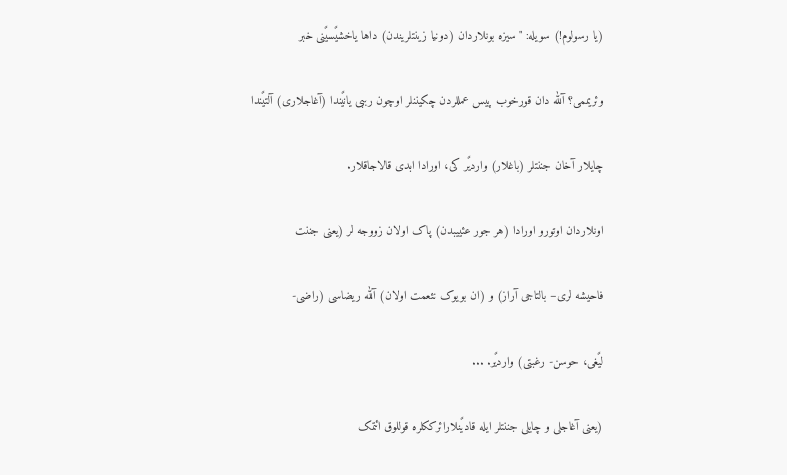(يا رسولوم!) سويله: "سيزه بونلاردان (دونيا زينتلريندن) داها ياخشيًسيًنی خبر

وئريممی؟ آلله دان قورخوب پيس عمللردن چکيننلر اوچون رببی يانيًندا (آغاجلاری) آلتيًندا

چايلار آخان جننتلر (باغلار) وارديًر کی، اورادا ابدی قالاجاقلار.

اونلاردان اوتورو اورادا (هر جور عئييبدن) پاک اولان زووجه لر (يعنی جننت

فاحيشه لری– بالتاجی آراز) و (ان بويوک نئعمت اولان) آلله ريضاسی (راضی-

ليًغی، حوسن- رغبتی) وارديًر. ...

(يعنی آغاجلی و چايلی جننتلر ايله قاديًنلارائرککلره قوللوق ائتمک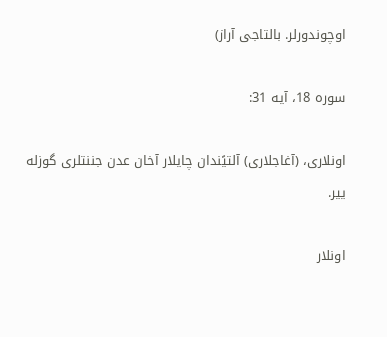اوچوندورلر. بالتاجی آراز)

سوره 18، آيه 31:

اونلاری، (آغاجلاری) آلتيًندان چايلار آخان عدن جننتلری گوزله يير.

اونلار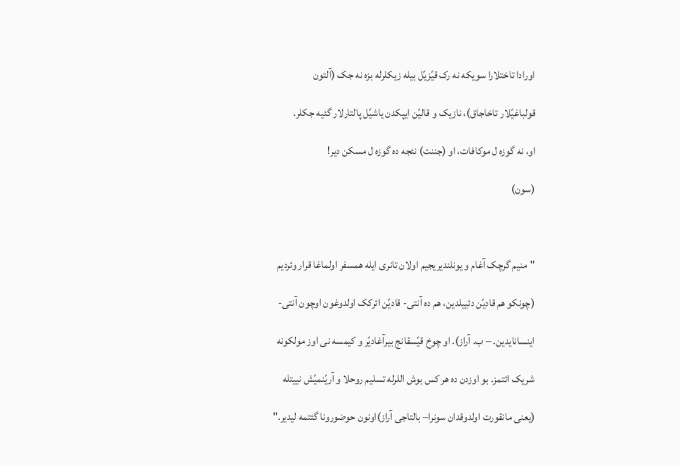اورادا تاختلارا سويکه نه رک قيًزيًل بيله زيکلرله بزه نه جک (آلتون

قولباغيًلار تاخاجاق)، نازيک و قاليًن ايپکدن ياشيًل پالتارلار گئيه جکلر.

او، نه گوزه ل موکافات، او (جننت) نئجه ده گوزه ل مسکن دير!

(سون)



"منيم گرچک آغام و يونلنديريجيم اولان تانری ايله همسفر اولماغا قرار وئرديم

(چونکو هم قاديًن دئييلدين، هم ده آنتی- قاديًن ائرکک اولدوغون اوچون آنتی-

اينسانايدين. – ب. آراز). او چوخ قيًسقانج بيرآغاديًر و کيمسه نی اوز مولکونه

شريک ائتمز. بو اوزدن ده هر کس بوش اللرله تسليم روحلا و آريًنميًش نييتله

(يعنی مانقورت اولدوقدان سونرا– بالتاجی آراز)اونون حوضورونا گئتمه لیدير."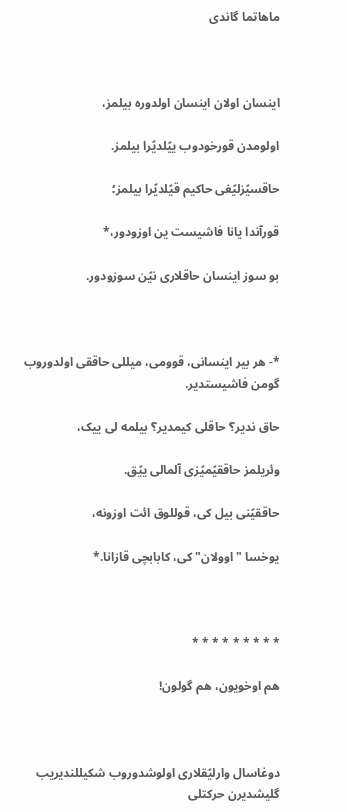ماهاتما گاندی



اينسان اولان اينسان اولدوره بيلمز،

اولومدن قورخودوب ييًلديًرا بيلمز.

حاقسيًزليًغی حاکيم قيًلديًرا بيلمز؛

قورآندا يانا فاشيست ين اوزودور،*

بو سوز اينسان حاقلاری نيًن سوزودور.



*- هر بير اينسانی، قوومی، ميللی حاققی اولدوروب گومن فاشيستدير.

حاق ندير؟ حاقلی کيمدير؟ بيلمه لی ييک،

وئريلمز حاققيًميًزی آلمالی ييًق.

حاققيًنی بيل کی، قوللوق ائت اوزونه،

يوخسا "اوولان" کی، کابابچی قازانا.*



* * * * * * * * *

هم اوخويون، هم گولون!



دوغاسال وارليًقلاری اولوشدوروب شکيللنديريب گليشديرن حرکتلی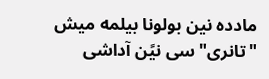مادده نين بولونا بيلمه ميش "تانری"سی نيًن آداشی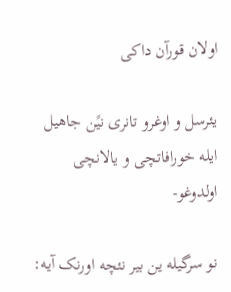اولان قورآن داکی

يئرسل و اوغرو تانری نيًن جاهيل ايله خورافاتچی و يالانچی اولدوغو-

نو سرگيله ين بير نئچه اورنک آيه: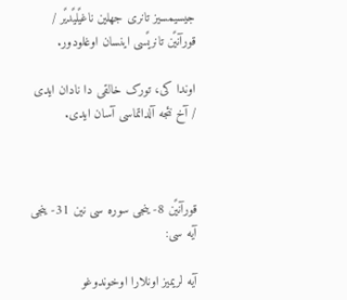جيسيمسيز تانری جهلين ناغيًليًديًر / قورآنيًن تانريًسی اينسان اوغلودور.

اوندا کی، تورک خالقی دا نادان ايدی / آخ نئجه آلداتماسی آسان ايدی.



قورآنيًن 8- ينجی سوره سی نين 31- ينجی آيه سی:

آيه لريميز اونلارا اوخوندوغو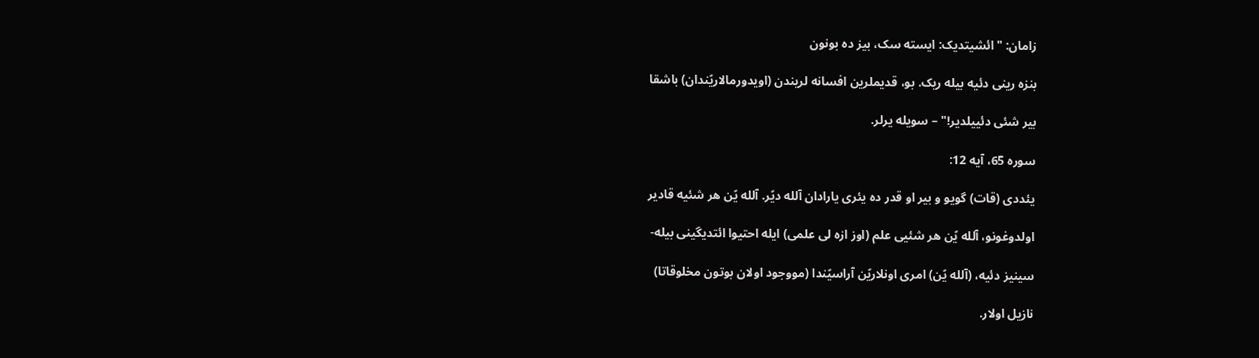زامان: "ائشيتديک: ايسته سک، بيز ده بونون

بنزه رينی دئيه بيله ريک. بو، قديملرين افسانه لريندن (اويدورمالاريًندان) باشقا

بير شئی دئييلدير!" – سويله يرلر.

سوره 65، آيه 12:

يئددی (قات) گويو و بير او قدر ده يئری يارادان آلله ديًر. آلله يًن هر شئيه قادير

اولدوغونو، آلله يًن هر شئيی علم (اوز ازه لی علمی) ايله احتيوا ائتديگينی بيله-

سينيز دئيه، (آلله يًن) امری اونلاريًن آراسيًندا (مووجود اولان بوتون مخلوقاتا)

نازيل اولار.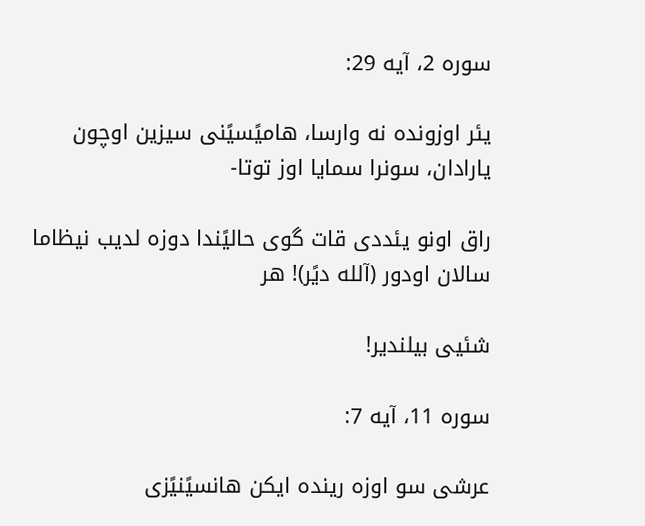سوره 2، آيه 29:

يئر اوزونده نه وارسا، هاميًسيًنی سيزين اوچون يارادان، سونرا سمايا اوز توتا-

راق اونو يئددی قات گوی حاليًندا دوزه لديب نيظاما سالان اودور (آلله ديًر)! هر

شئيی بيلندير!

سوره 11، آيه 7:

عرشی سو اوزه رينده ايکن هانسيًنيًزی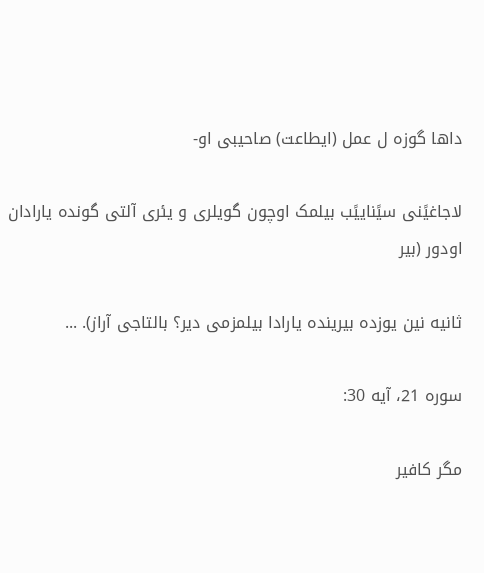داها گوزه ل عمل (ايطاعت) صاحيبی او-

لاجاغيًنی سيًناييًب بيلمک اوچون گويلری و يئری آلتی گونده يارادان اودور (بير

ثانيه نين يوزده بيرينده يارادا بيلمزمی دير؟ بالتاجی آراز). ...

سوره 21، آيه 30:

مگر کافير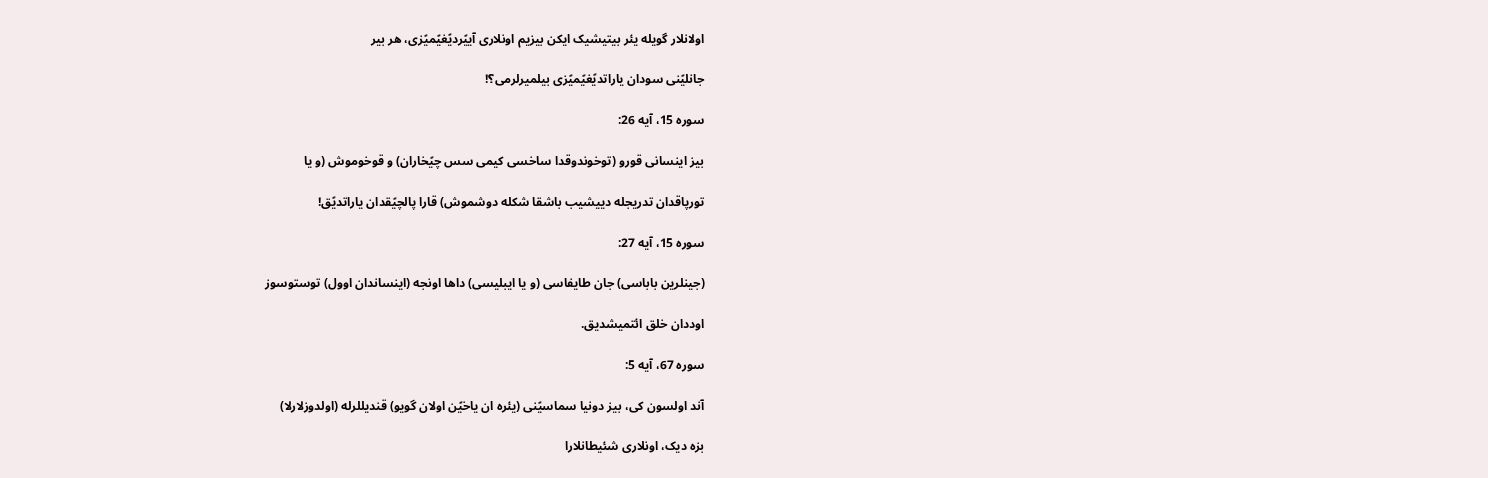اولانلار گويله يئر بيتيشيک ايکن بيزيم اونلاری آييًرديًغيًميًزی، هر بير

جانليًنی سودان ياراتديًغيًميًزی بيلميرلرمی؟!

سوره 15، آيه 26:

بيز اينسانی قورو (توخوندوقدا ساخسی کيمی سس چيًخاران) و قوخوموش (و يا

تورپاقدان تدريجله دييشيب باشقا شکله دوشموش) قارا پالچيًقدان ياراتديًق!

سوره 15، آيه 27:

(جينلرين باباسی) جان طايفاسی (و يا ايبليسی) داها اونجه (اينساندان اوول) توستوسوز

اوددان خلق ائتميشديق.

سوره 67، آيه 5:

آند اولسون کی، بيز دونيا سماسيًنی (يئره ان ياخيًن اولان گويو) قنديللرله (اولدوزلارلا)

بزه ديک، اونلاری شئيطانلارا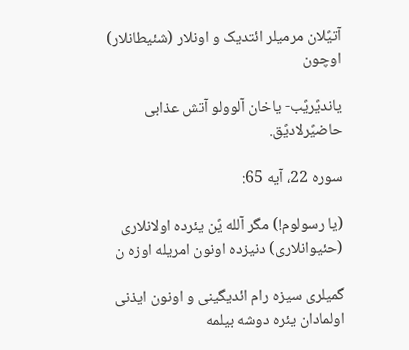آتيًلان مرميلر ائتديک و اونلار (شئيطانلار) اوچون

يانديًريًب- ياخان آلوولو آتش عذابی حاضيًرلاديًق.

سوره 22، آيه 65:

(يا رسولوم!) مگر آلله يًن يئرده اولانلاری (حئيوانلاری) دنيزده اونون امريله اوزه ن

گميلری سيزه رام ائديگينی و اونون ايذنی اولمادان يئره دوشه بيلمه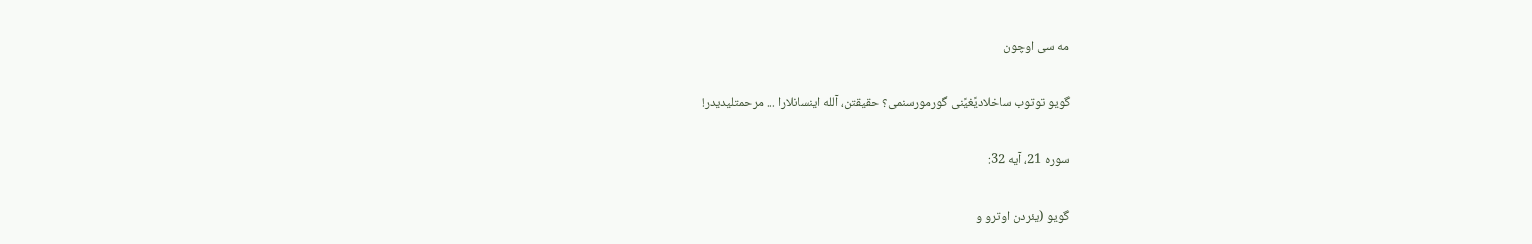مه سی اوچون

گويو توتوب ساخلاديًغيًنی گورمورسنمی؟ حقيقتن، آلله اينسانلارا ... مرحمتليديدر!

سوره 21، آيه 32:

گويو (يئردن اوترو و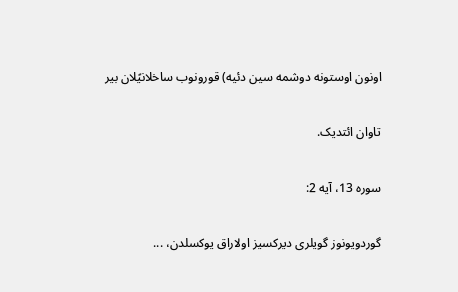اونون اوستونه دوشمه سين دئيه) قورونوب ساخلانيًلان بير

تاوان ائتديک.

سوره 13، آيه 2:

گوردويونوز گويلری ديرکسيز اولاراق يوکسلدن، ...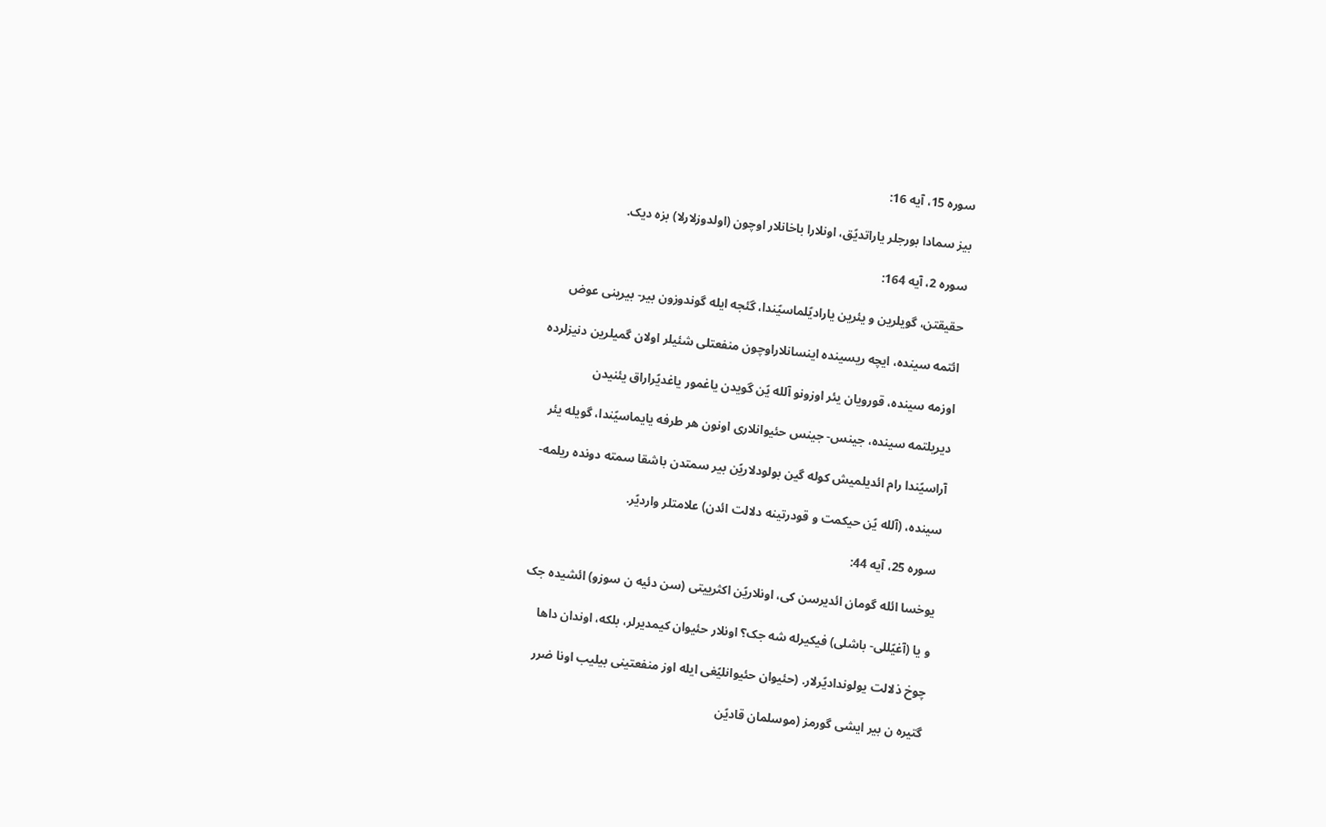سوره 15، آيه 16:

بيز سمادا بورجلر ياراتديًق، اونلارا باخانلار اوچون (اولدوزلارلا) بزه ديک.

سوره 2، آيه 164:

حقيقتن، گويلرين و يئرين ياراديًلماسيًندا، گئجه ايله گوندوزون بير- بيرينی عوض

ائتمه سينده، ايچه ريسينده اينسانلاراوچون منفعتلی شئيلر اولان گميلرين دنيزلرده

اوزمه سينده، قورويان يئر اوزونو آلله يًن گويدن ياغمور ياغديًراراق يئنيدن

ديريلتمه سينده، جينس- جينس حئيوانلاری اونون هر طرفه يايماسيًندا، گويله يئر

آراسيًندا رام ائديلميش کوله گين بولودلاريًن بير سمتدن باشقا سمته دونده ريلمه-

سينده، (آلله يًن حيکمت و قودرتينه دلالت ائدن) علامتلر وارديًر.

 سوره 25، آيه 44:

يوخسا ائله گومان ائديرسن کی، اونلاريًن اکثرييتی (سن دئيه ن سوزو) ائشيده جک

و يا (آغيًللی- باشلی) فيکيرله شه جک؟ اونلار حئيوان کيمديرلر، بلکه، اوندان داها

چوخ ذلالت يولونداديًرلار. (حئيوان حئيوانليًغی ايله اوز منفعتينی بيليب اونا ضرر

گتيره ن بير ايشی گورمز (موسلمان قاديًن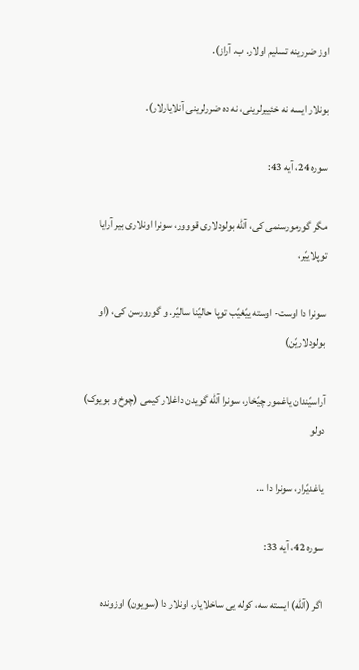اوز ضررينه تسليم اولار. ب. آراز).

بونلار ايسه نه خئييرلرينی، نه ده ضررلرينی آنلايارلار).

سوره 24، آيه 43:

مگر گورمورسنمی کی، آلله بولودلاری قووور، سونرا اونلاری بير آرايا توپلاييًر،

سونرا دا اوست- اوسته ييًغيًب توپا حاليًنا ساليًر. و گورورسن کی، (او بولودلاريًن)

آراسيًندان ياغمور چيًخار، سونرا آلله گويدن داغلار کيمی (چوخ و بويوک) دولو

ياغديًرار، سونرا دا ...

سوره 42، آيه 33:

اگر (آلله) ايسته سه، کوله يی ساخلايار، اونلار دا (سويون) اوزونده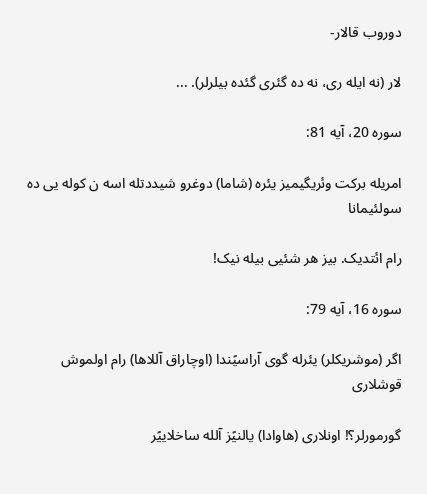دوروب قالار-

لار (نه ايله ری، نه ده گئری گئده بيلرلر). ...

سوره 20، آيه 81:

امريله برکت وئريگيميز يئره (شاما) دوغرو شيددتله اسه ن کوله يی ده سولئيمانا

رام ائتديک. بيز هر شئيی بيله نيک!

سوره 16، آيه 79:

اگر (موشريکلر) يئرله گوی آراسيًندا (اوچاراق آللاها) رام اولموش قوشلاری

گورمورلر؟! اونلاری (هاوادا) يالنيًز آلله ساخلاييًر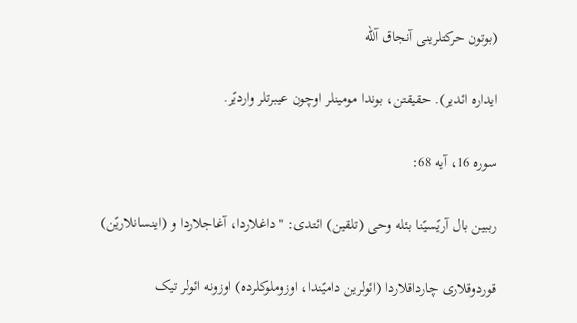(بوتون حرکتلرينی آنجاق آلله

ايداره ائدير). حقيقتن، بوندا مومينلر اوچون عيبرتلر وارديًر.

سوره 16، آيه 68:

رببين بال آريًسيًنا بئله وحی (تلقين) ائتدی: "داغلاردا، آغاجلاردا و (اينسانلاريًن)

قوردوقلاری چارداقلاردا (ائولرين داميًندا، اوزوملوکلرده) اوزونه ائولر تيک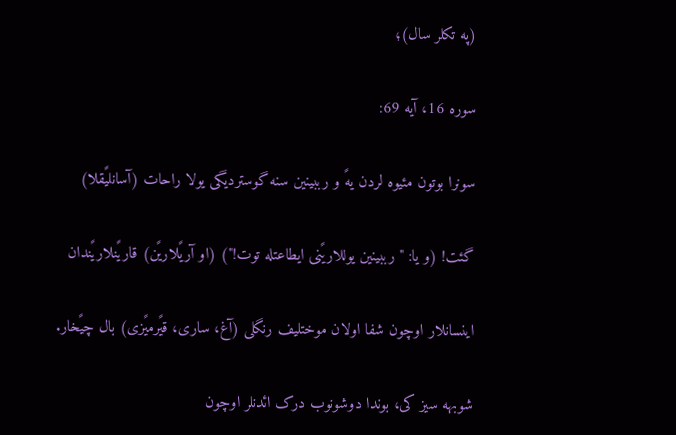(په تکلر سال)؛

سوره 16، آيه 69:

سونرا بوتون مئيوه لردن يهً و رببينين سنه گوسترديگی يولا راحات (آسانليًقلا)

گئت! (و يا: " رببينين يوللاريًنی ايطاعتله توت!") (او آريًلاريًن) قاريًنلاريًندان

اينسانلار اوچون شفا اولان موختليف رنگلی (آغ، ساری، قيًرميًزی) بال چيًخار.

شوبهه سيز کی، بوندا دوشونوب درک ائدنلر اوچون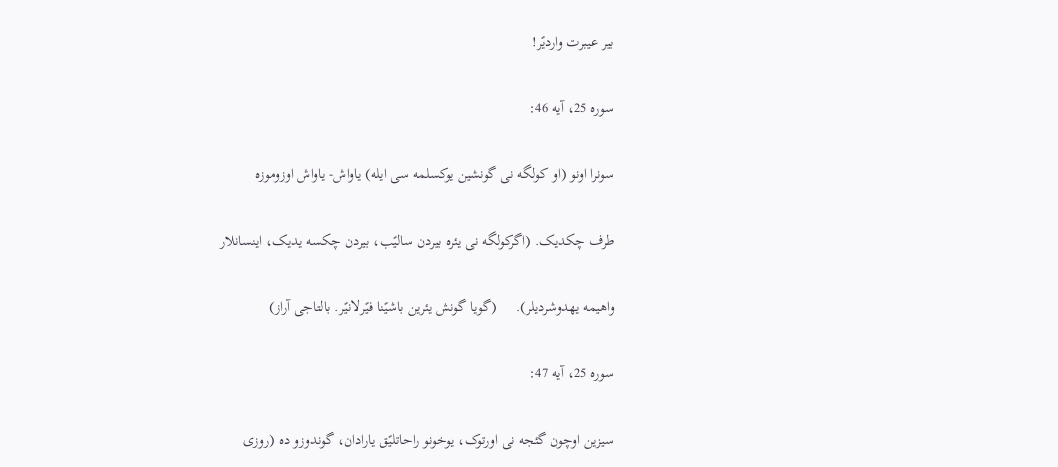بير عيبرت وارديًر!

سوره 25، آيه 46:

سونرا اونو (او کولگه نی گونشين يوکسلمه سی ايله) ياواش- ياواش اوزوموزه

طرف چکديک. (اگرکولگه نی يئره بيردن ساليًب، بيردن چکسه يديک، اينسانلار

واهيمه يهدوشرديلر).     (گويا گونش يئرين باشيًنا فيًرلانيًر. بالتاجی آراز)

سوره 25، آيه 47:

سيزين اوچون گئجه نی اورتوک، يوخونو راحاتليًق يارادان، گوندوزو ده (روزی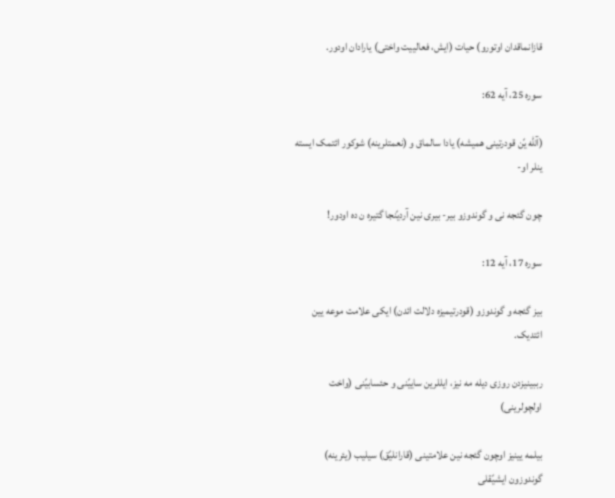قازانماقدان اوتورو) حيات (ايش، فعالييت واختی) يارادان اودور.

سوره 25، آيه 62:

(آلله يًن قودرتينی هميشه) يادا سالماق و (نعمتلرينه) شوکور ائتمک ايسته ينلر او-

چون گئجه نی و گوندوزو بير- بيری نين آرديًنجا گتيره ن ده اودور!

سوره 17، آيه 12:

بيز گئجه و گوندوزو (قودرتيميزه دلالت ائدن) ايکی علامت موعه يين ائتديک.

رببينيزدن روزی ديله مه نيز، ايللرين ساييًنی و حئسابيًنی (واخت اولچولرينی)

بيلمه يينيز اوچون گئجه نين علامتينی (قارانليًق) سيليب (يئرينه) گوندوزون ايشيًقلی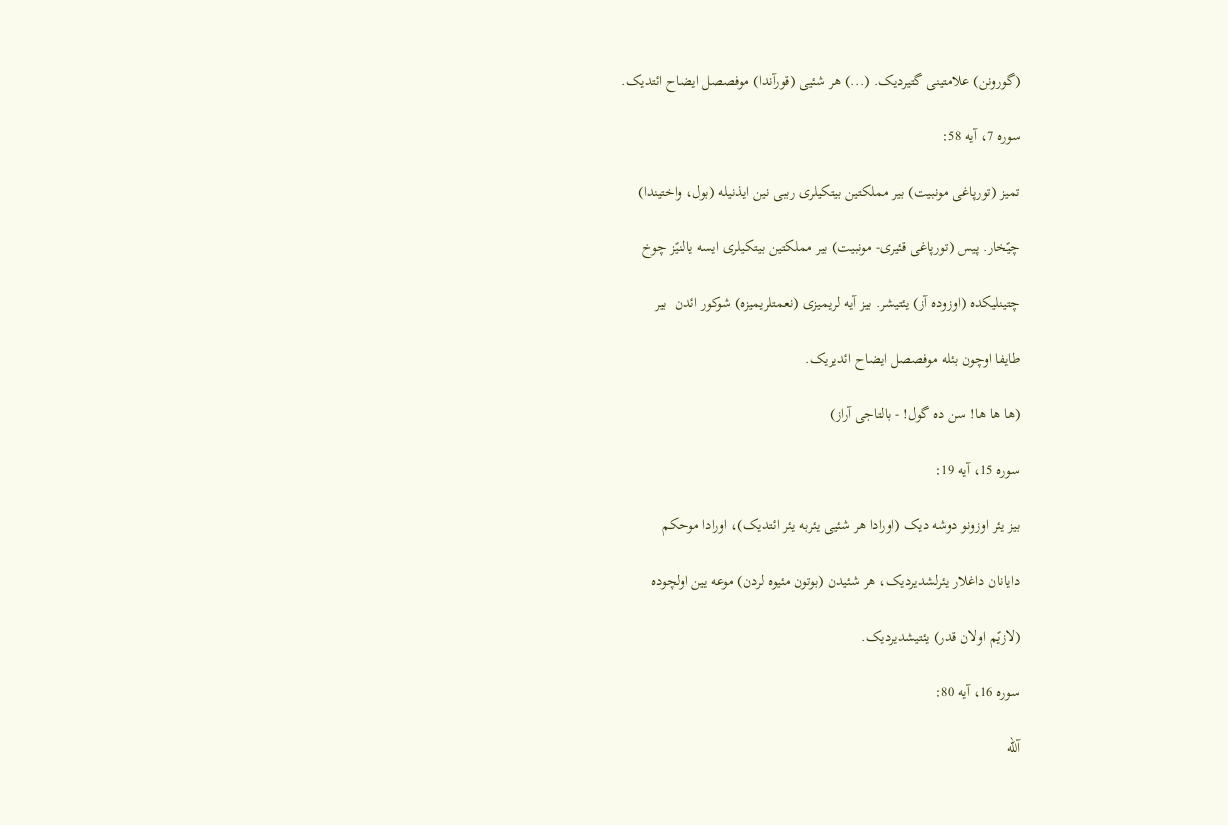(گورونن) علامتينی گتيرديک. (...) هر شئيی (قورآندا) موفصصل ايضاح ائتديک.

سوره 7، آيه 58:

تميز (تورپاغی مونبيت) بير مملکتين بيتکيلری رببی نين ايذنيله (بول، واختيندا)

چيًخار. پيس (تورپاغی قئيری- مونبيت) بير مملکتين بيتکيلری ايسه يالنيًز چوخ

چتينليکده (اوزوده آز) يئتيشر. بيز آيه لريميزی (نعمتلريميزه) شوکور ائدن  بير

طايفا اوچون بئله موفصصل ايضاح ائديريک.

(ها ها ها! سن ده گول! - بالتاجی آراز)

سوره 15، آيه 19:

بيز يئر اوزونو دوشه ديک (اورادا هر شئيی يئربه يئر ائتديک)، اورادا موحکم

دايانان داغلار يئرلشديرديک، هر شئيدن (بوتون مئيوه لردن) موعه يين اولچوده

(لازيًم اولان قدر) يئتيشديرديک.

سوره 16، آيه 80:

آلله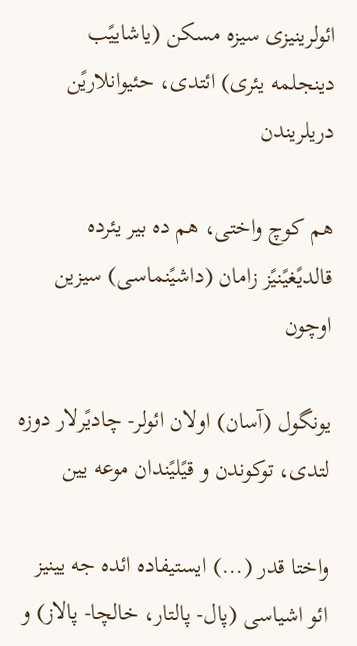ائولرينيزی سيزه مسکن (ياشاييًب دينجلمه يئری) ائتدی، حئيوانلاريًن دريلريندن

هم کوچ واختی، هم ده بير يئرده قالديًغيًنيًز زامان (داشيًنماسی) سيزين اوچون

يونگول (آسان) اولان ائولر- چاديًرلار دوزه لتدی، توکوندن و قيًليًندان موعه يين

واختا قدر (...) ايستيفاده ائده جه يينيز ائو اشياسی (پال- پالتار، خالچا- پالاز) و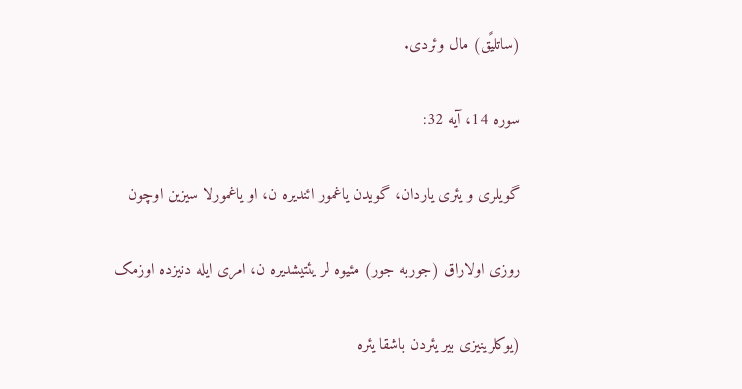(ساتليًق) مال وئردی.

سوره 14، آيه 32:

گويلری و يئری ياردان، گويدن ياغمور ائنديره ن، او ياغمورلا سيزين اوچون

روزی اولاراق (جوربه جور) مئيوه لر يئتيشديره ن، امری ايله دنيزده اوزمک

(يوکلرينيزی بير يئردن باشقا يئره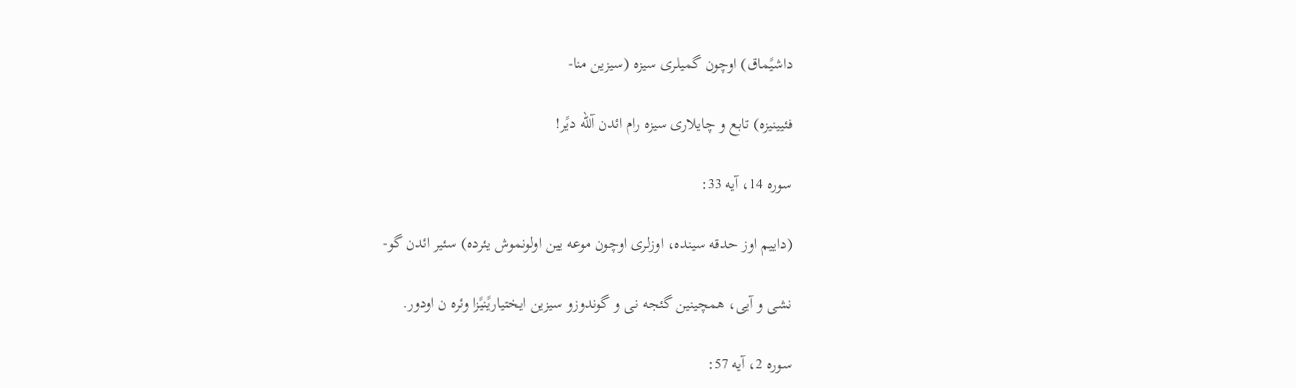داشيًماق) اوچون گميلری سيزه (سيزين منا-

فئيينيزه) تابع و چايلاری سيزه رام ائدن آلله ديًر!

سوره 14، آيه 33:

(داييم اوز حدقه سينده، اوزلری اوچون موعه يين اولونموش يئرده) سئير ائدن گو-

نشی و آيی، همچينين گئجه نی و گوندوزو سيزين ايختياريًنيًزا وئره ن اودور.

سوره 2، آيه 57: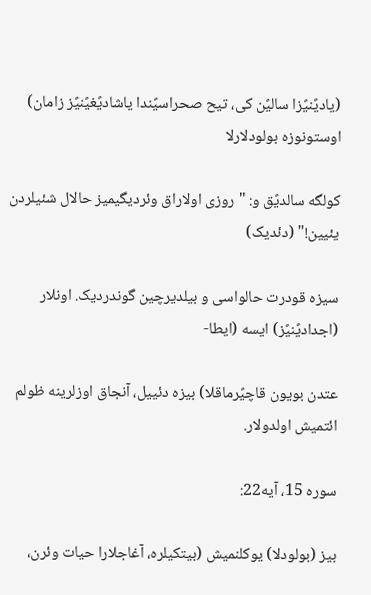(ياديًنيًزا ساليًن کی، تيح صحراسيًندا ياشاديًغيًنيًز زامان) اوستونوزه بولودلارلا

کولگه سالديًق و: "روزی اولاراق وئرديگيميز حالال شئيلردن يئيين!" (دئديک)

سيزه قودرت حالواسی و بيلديرچين گوندرديک. اونلار (اجداديًنيًز) ايسه (ايطا-

عتدن بويون قاچيًرماقلا) بيزه دئييل، آنجاق اوزلرينه ظولم ائتميش اولدولار.

سوره 15، آيه22:

بيز (بولودلا) يوکلنميش (بيتکيلره، آغاجلارا حيات وئرن،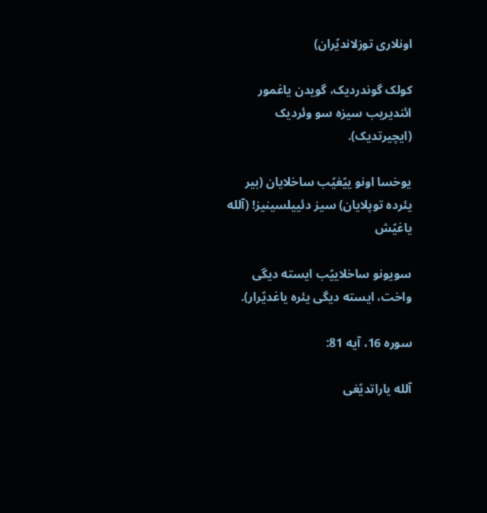اونلاری توزلانديًران)

کولک گوندرديک، گويدن ياغمور ائنديريب سيزه سو وئرديک (ايچيرتديک).

يوخسا اونو ييًغيًب ساخلايان (بير يئرده توپلايان) سيز دئييلسينيز! (آلله ياغيًش

سويونو ساخلاييًب ايسته ديگی واخت، ايسته ديگی يئره ياغديًرار).

سوره 16، آيه 81:

آلله ياراتديًغی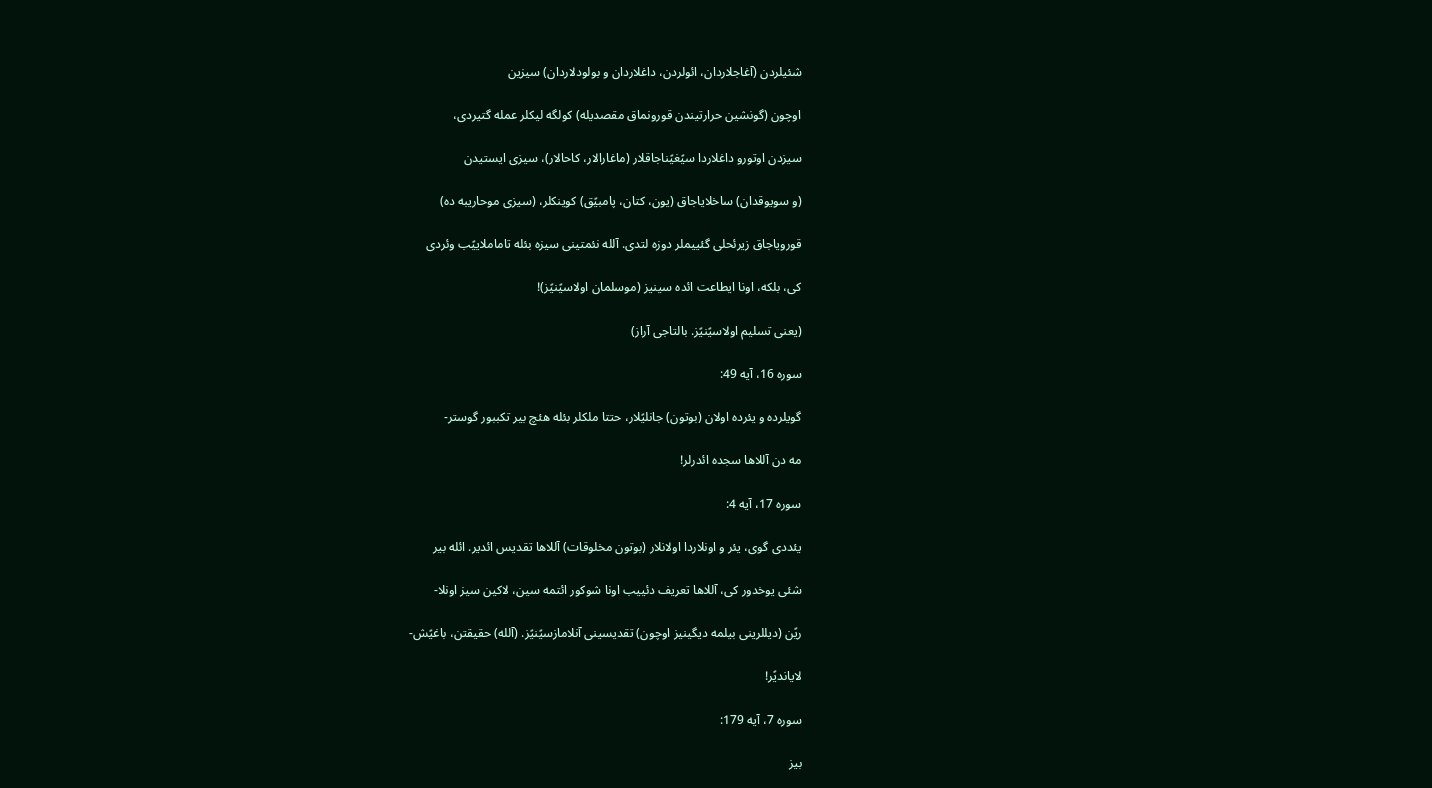شئيلردن (آغاجلاردان، ائولردن، داغلاردان و بولودلاردان) سيزين

اوچون (گونشين حرارتيندن قورونماق مقصديله) کولگه ليکلر عمله گتيردی،

سيزدن اوتورو داغلاردا سيًغيًناجاقلار (ماغارالار، کاحالار)، سيزی ايستيدن

(و سويوقدان) ساخلاياجاق (يون، کتان، پامبيًق) کوينکلر، (سيزی موحاريبه ده)

قوروياجاق زيرئحلی گئييملر دوزه لتدی. آلله نئمتينی سيزه بئله تاماملاييًب وئردی

کی، بلکه، اونا ايطاعت ائده سينيز (موسلمان اولاسيًنيًز)!

(یعنی تسلیم اولاسيًنيًز. بالتاجی آراز)

سوره 16، آيه 49:

گويلرده و يئرده اولان (بوتون) جانليًلار، حتتا ملکلر بئله هئچ بير تکببور گوستر-

مه دن آللاها سجده ائدرلر!

سوره 17، آيه 4:

يئددی گوی، يئر و اونلاردا اولانلار (بوتون مخلوقات) آللاها تقديس ائدير. ائله بير

شئی يوخدور کی، آللاها تعريف دئييب اونا شوکور ائتمه سين، لاکين سيز اونلا-

ريًن (ديللرينی بيلمه ديگينيز اوچون) تقديسينی آنلامازسيًنيًز. (آلله) حقيقتن، باغيًش-

لايانديًر!

سوره 7، آيه 179:

بيز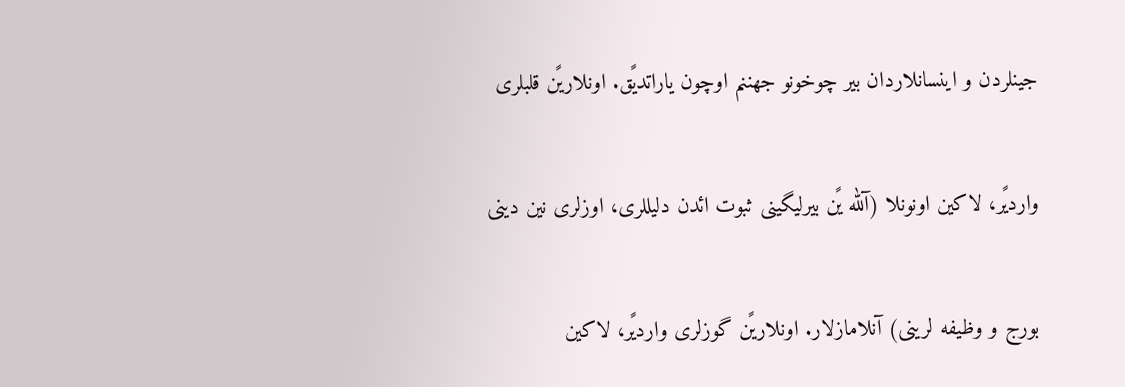جينلردن و اينسانلاردان بير چوخونو جهننم اوچون ياراتديًق. اونلاريًن قلبلری

وارديًر، لاکين اونونلا (آلله يًن بيرليگينی ثبوت ائدن دليللری، اوزلری نين دينی

بورج و وظيفه لرينی) آنلامازلار. اونلاريًن گوزلری وارديًر، لاکين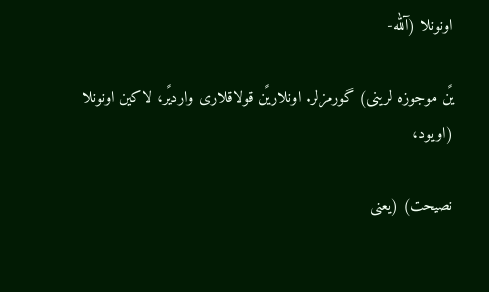اونونلا (آلله-

يًن موجوزه لرينی) گورمزلر. اونلاريًن قولاقلاری وارديًر، لاکين اونونلا (اويود،

نصيحت) (يعنی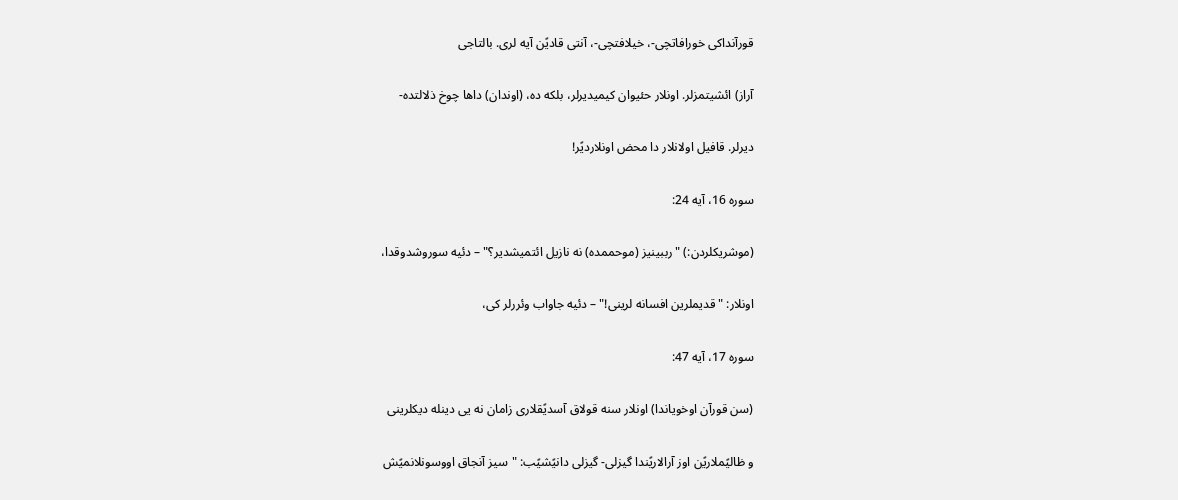قورآنداکی خورافاتچی-، خيلافتچی-، آنتی قاديًن آيه لری. بالتاجی

آراز) ائشيتمزلر. اونلار حئيوان کيميديرلر، بلکه ده، (اوندان) داها چوخ ذلالتده-

ديرلر. قافيل اولانلار دا محض اونلارديًر!

سوره 16، آيه 24:

(موشريکلردن:) "رببينيز (موحممده) نه نازيل ائتميشدير؟" – دئيه سوروشدوقدا،

اونلار: "قديملرين افسانه لرينی!" – دئيه جاواب وئررلر کی،

سوره 17، آيه 47:

(سن قورآن اوخوياندا) اونلار سنه قولاق آسديًقلاری زامان نه يی دينله ديکلرينی

و ظاليًملاريًن اوز آرالاريًندا گيزلی- گيزلی دانيًشيًب: "سيز آنجاق اووسونلانميًش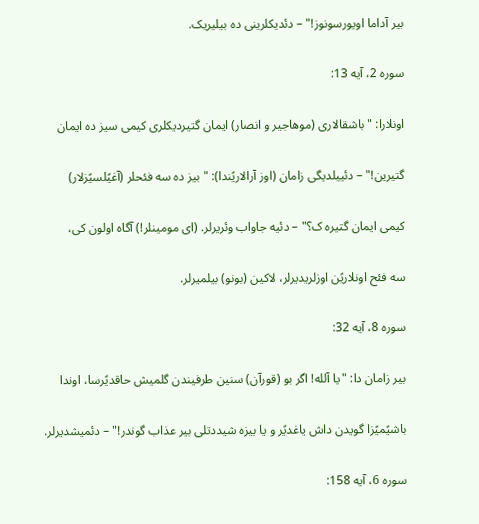بير آداما اويورسونوز!" – دئديکلرينی ده بيليريک.

سوره 2، آيه 13:

اونلارا: "باشقالاری (موهاجير و انصار) ايمان گتيرديکلری کيمی سيز ده ايمان

گتيرين!" – دئييلديگی زامان (اوز آرالاريًندا): "بيز ده سه فئحلر (آغيًلسيًزلار)

کيمی ايمان گتيره ک؟" – دئيه جاواب وئريرلر. (ای مومينلر!) آگاه اولون کی،

سه فئح اونلاريًن اوزلريديرلر، لاکين (بونو) بيلميرلر.

سوره 8، آيه 32:

بير زامان دا: "يا آلله! اگر بو (قورآن) سنين طرفيندن گلميش حاقديًرسا، اوندا

باشيًميًزا گويدن داش ياغديًر و يا بيزه شيددتلی بير عذاب گوندر!" – دئميشديرلر.

سوره 6، آيه 158: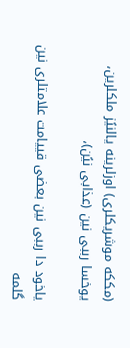(مککه موشريکلری) اوزلرينه يالنيًز ملکلرين، يوخسا رببی نين (عذابی نيًن)،

ياخود دا رببی نين بعضی قييامت علامتلری نين گلمه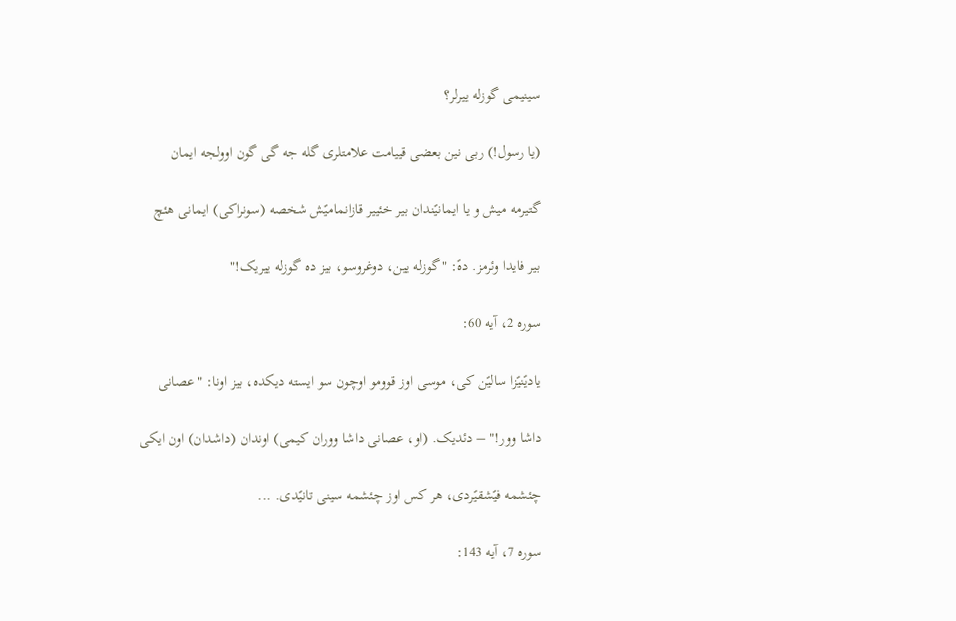سينيمی گوزله ييرلر؟

(يا رسول!) ربی نين بعضی قييامت علامتلری گله جه گی گون اوولجه ايمان

گتيرمه ميش و يا ايمانيًندان بير خئيير قازانماميًش شخصه (سونراکی) ايمانی هئچ

بير فايدا وئرمز. دهً: "گوزله يين، دوغروسو، بيز ده گوزله ييريک!"

سوره 2، آيه 60:

ياديًنيًزا ساليًن کی، موسی اوز قوومو اوچون سو ايسته ديکده، بيز اونا: "عصانی

داشا وور!" – دئديک. (او، عصانی داشا ووران کيمی) اوندان (داشدان) اون ايکی

چئشمه فيًشقيًردی، هر کس اوز چئشمه سينی تانيًدی. ...

سوره 7، آيه 143: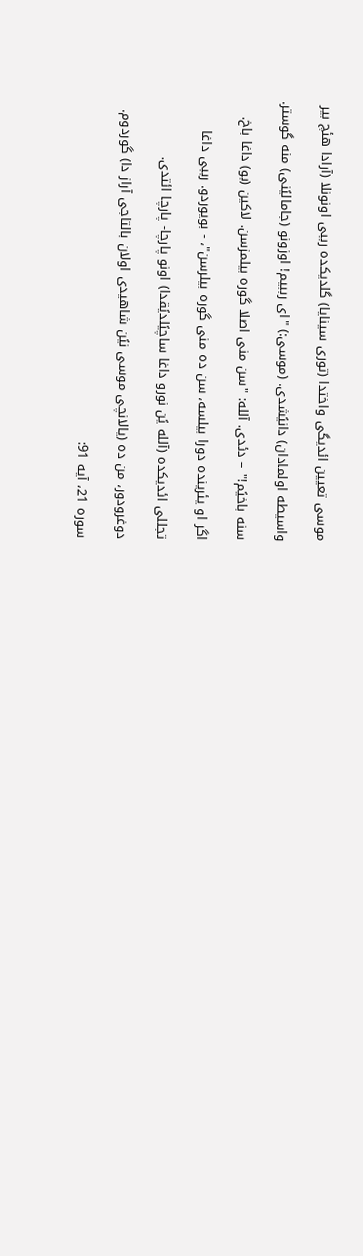موسی تعيين ائديگی واختدا (توری سينايا) گلديکده رببی اونونلا (آرادا هئچ بير

واسيطه اولمادان) دانيًشدی. (موسی:) "ای رببيم! اوزونو (جاماليًنی) منه گوستر.

سنه باخيًم!" – دئدی. آلله: "سن منی اصلا گوره بيلمزسن. لاکين (بو) داغا باخ.

اگر او يئرينده دورا بيلسه، سن ده منی گوره بيلرسن"، - بويوردو. رببی داغا

تجللی ائديکده (آلله يًن نورو داغا ساچيًلديًقدا) اونو پارچا- پارچا ائتدی.

دوغرودور، من ده (يالانچی موسی نيًن شاهيدی اولان بالتاجی آراز دا) گوردوم.

سوره 21، آيه 91: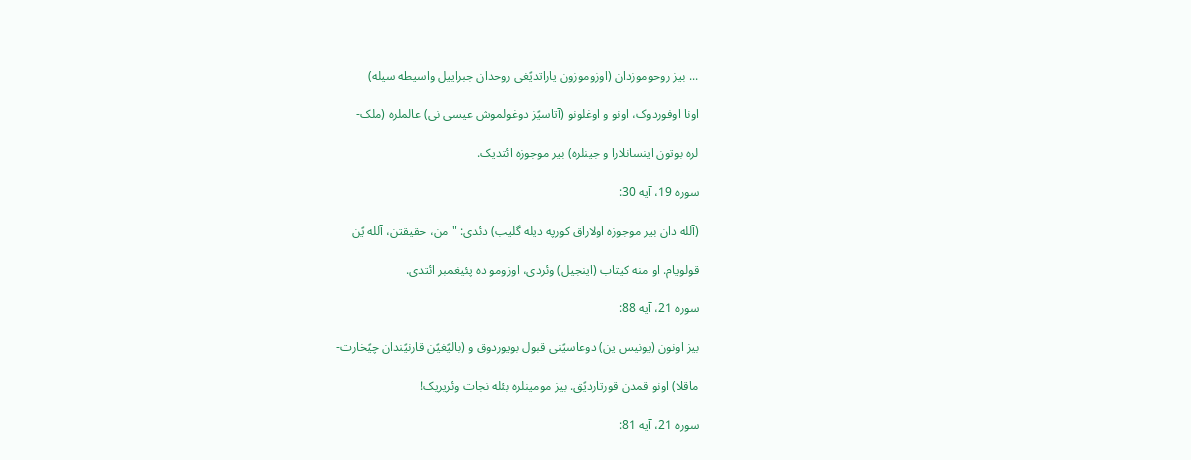... بيز روحوموزدان (اوزوموزون ياراتديًغی روحدان جبراييل واسيطه سيله)

اونا اوفوردوک، اونو و اوغلونو (آتاسيًز دوغولموش عيسی نی) عالملره (ملک-

لره بوتون اينسانلارا و جينلره) بير موجوزه ائتديک.

سوره 19، آيه 30:

(آلله دان بير موجوزه اولاراق کورپه ديله گليب) دئدی: "من، حقيقتن، آلله يًن

قولويام. او منه کيتاب (اينجيل) وئردی، اوزومو ده پئيغمبر ائتدی.

سوره 21، آيه 88:

بيز اونون (يونيس ين) دوعاسيًنی قبول بويوردوق و (باليًغيًن قارنيًندان چيًخارت-

ماقلا) اونو قمدن قورتارديًق. بيز مومينلره بئله نجات وئريريک!

سوره 21، آيه 81: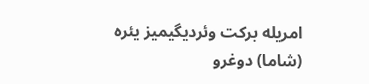امريله برکت وئرديگيميز يئره (شاما) دوغرو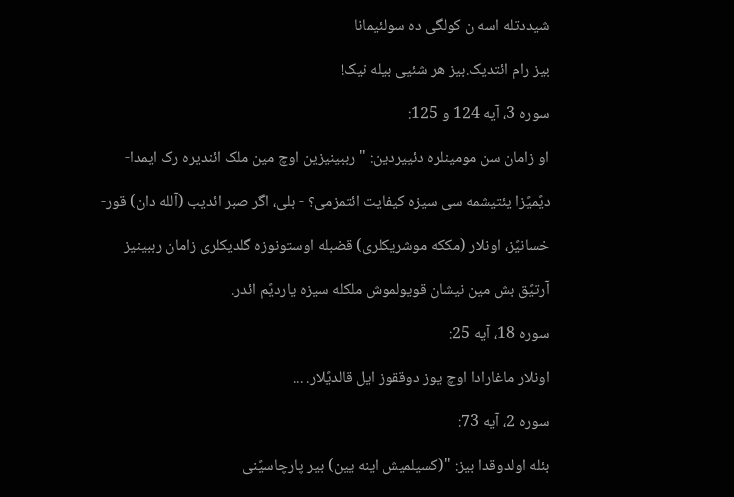شيددتله اسه ن کولگی ده سولئيمانا

بيز رام ائتديک.بيز هر شئيی بيله نيک!

سوره 3، آيه 124 و 125:

او زامان سن مومينلره دئييردين: "رببينيزين اوچ مين ملک ائنديره رک ايمدا-

ديًميًزا يئتيشمه سی سيزه کيفايت ائتمزمی؟ - بلی، اگر صبر ائديب (آلله دان) قور-

خسانيًز، اونلار (مککه موشريکلری) قضبله اوستونوزه گلديکلری زامان رببينيز

آرتيًق بش مين نيشان قويولموش ملکله سيزه يارديًم ائدر.

سوره 18، آيه 25:

اونلار ماغارادا اوچ يوز دوققوز ايل قالديًلار. ...

سوره 2، آيه 73:

بئله اولدوقدا بيز: "(کسيلميش اينه يين) بير پارچاسيًنی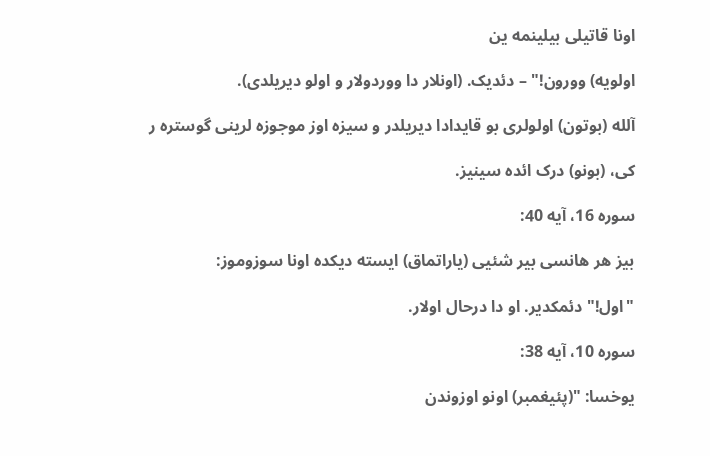اونا قاتيلی بيلينمه ين

اولويه) وورون!" – دئديک. (اونلار دا ووردولار و اولو ديريلدی).

آلله (بوتون) اولولری بو قايدادا ديريلدر و سيزه اوز موجوزه لرينی گوستره ر

کی، (بونو) درک ائده سينيز.

سوره 16، آيه 40:

بيز هر هانسی بير شئيی (ياراتماق) ايسته ديکده اونا سوزوموز:

"اول!" دئمکدير. او دا درحال اولار.

سوره 10، آيه 38:

يوخسا: "(پئيغمبر) اونو اوزوندن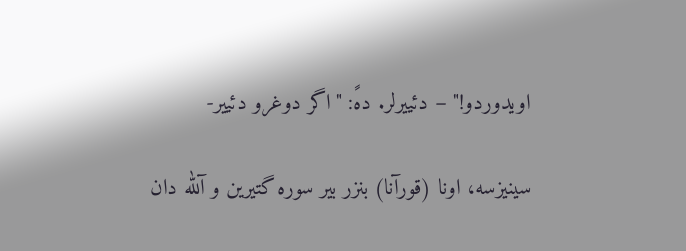اويدوردو!" – دئييرلر. دهً: "اگر دوغرو دئيير-

سينيزسه، اونا (قورآنا) بنزر بير سوره گتيرين و آلله دان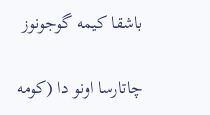باشقا کيمه گوجونوز

چاتارسا اونو دا (کومه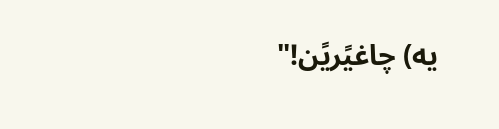يه) چاغيًريًن!"